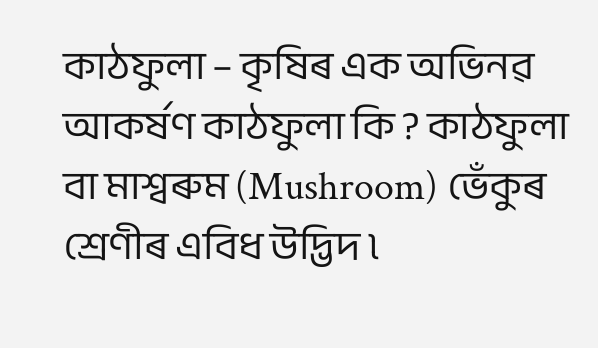কাঠফুলা – কৃষিৰ এক অভিনৱ আকৰ্ষণ কাঠফুলা কি ? কাঠফুলা বা মাশ্বৰুম (Mushroom) ভেঁকুৰ শ্ৰেণীৰ এবিধ উদ্ভিদ ৷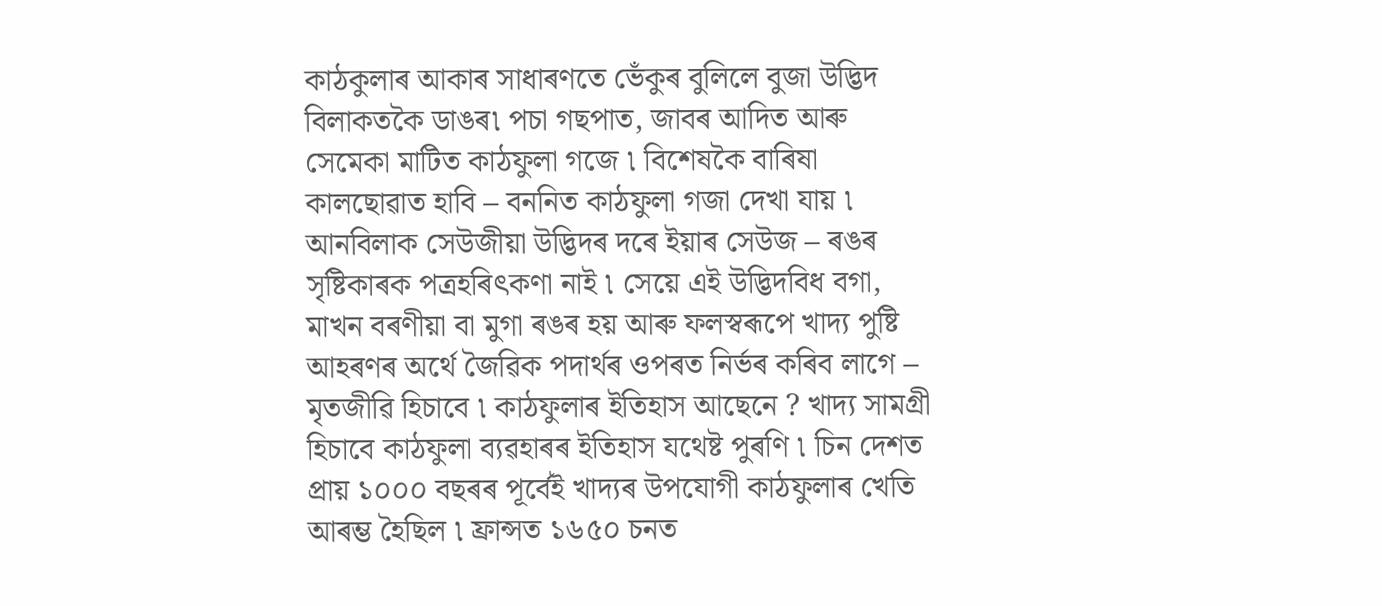কাঠকুলাৰ আকাৰ সাধাৰণতে ভেঁকুৰ বুলিলে বুজা উদ্ভিদ বিলাকতকৈ ডাঙৰ৷ পচা গছপাত, জাবৰ আদিত আৰু সেমেকা মাটিত কাঠফুলা গজে ৷ বিশেষকৈ বাৰিষা কালছোৱাত হাবি – বননিত কাঠফুলা গজা দেখা যায় ৷ আনবিলাক সেউজীয়া উদ্ভিদৰ দৰে ইয়াৰ সেউজ – ৰঙৰ সৃষ্টিকাৰক পত্ৰহৰিৎকণা নাই ৷ সেয়ে এই উদ্ভিদবিধ বগা, মাখন বৰণীয়া বা মুগা ৰঙৰ হয় আৰু ফলস্বৰূপে খাদ্য পুষ্টি আহৰণৰ অৰ্থে জৈৱিক পদাৰ্থৰ ওপৰত নিৰ্ভৰ কৰিব লাগে – মৃতজীৱি হিচাবে ৷ কাঠফুলাৰ ইতিহাস আছেনে ? খাদ্য সামগ্ৰী হিচাবে কাঠফুলা ব্যৱহাৰৰ ইতিহাস যথেষ্ট পুৰণি ৷ চিন দেশত প্ৰায় ১০০০ বছৰৰ পূৰ্বেই খাদ্যৰ উপযোগী কাঠফুলাৰ খেতি আৰম্ভ হৈছিল ৷ ফ্ৰান্সত ১৬৫০ চনত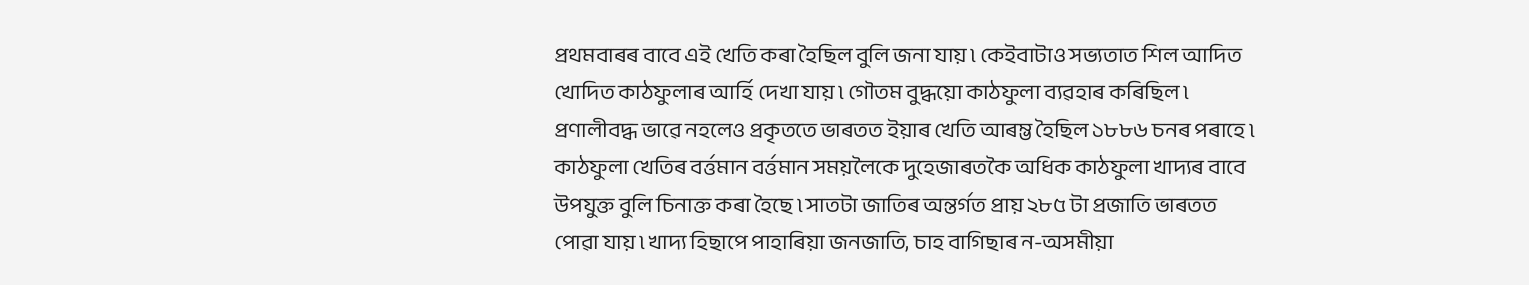প্ৰথমবাৰৰ বাবে এই খেতি কৰা হৈছিল বুলি জনা যায় ৷ কেইবাটাও সভ্যতাত শিল আদিত খোদিত কাঠফুলাৰ আৰ্হি দেখা যায় ৷ গৌতম বুদ্ধয়ো কাঠফুলা ব্যৱহাৰ কৰিছিল ৷ প্ৰণালীবদ্ধ ভাৱে নহলেও প্ৰকৃততে ভাৰতত ইয়াৰ খেতি আৰম্ভ হৈছিল ১৮৮৬ চনৰ পৰাহে ৷ কাঠফুলা খেতিৰ বৰ্ত্তমান বৰ্ত্তমান সময়লৈকে দুহেজাৰতকৈ অধিক কাঠফুলা খাদ্যৰ বাবে উপযুক্ত বুলি চিনাক্ত কৰা হৈছে ৷ সাতটা জাতিৰ অন্তৰ্গত প্ৰায় ২৮৫ টা প্ৰজাতি ভাৰতত পোৱা যায় ৷ খাদ্য হিছাপে পাহাৰিয়া জনজাতি, চাহ বাগিছাৰ ন-অসমীয়া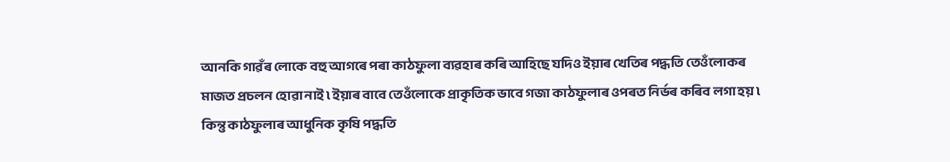আনকি গাৱঁৰ লোকে বহু আগৰে পৰা কাঠফুলা ব্যৱহাৰ কৰি আহিছে যদিও ইয়াৰ খেতিৰ পদ্ধতি তেওঁলোকৰ মাজত প্ৰচলন হোৱা নাই ৷ ইয়াৰ বাবে তেওঁলোকে প্ৰাকৃতিক ভাবে গজা কাঠফুলাৰ ওপৰত নিৰ্ভৰ কৰিব লগা হয় ৷ কিন্তু কাঠফুলাৰ আধুনিক কৃষি পদ্ধতি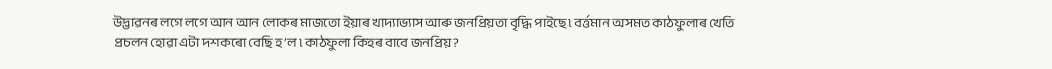উদ্ভাৱনৰ লগে লগে আন আন লোকৰ মাজতো ইয়াৰ খাদ্যাভ্যাস আৰু জনপ্ৰিয়তা বৃদ্ধি পাইছে ৷ বৰ্ত্তমান অসমত কাঠফুলাৰ খেতি প্ৰচলন হোৱা এটা দশকৰো বেছি হ’ল ৷ কাঠফুলা কিহৰ বাবে জনপ্ৰিয় ?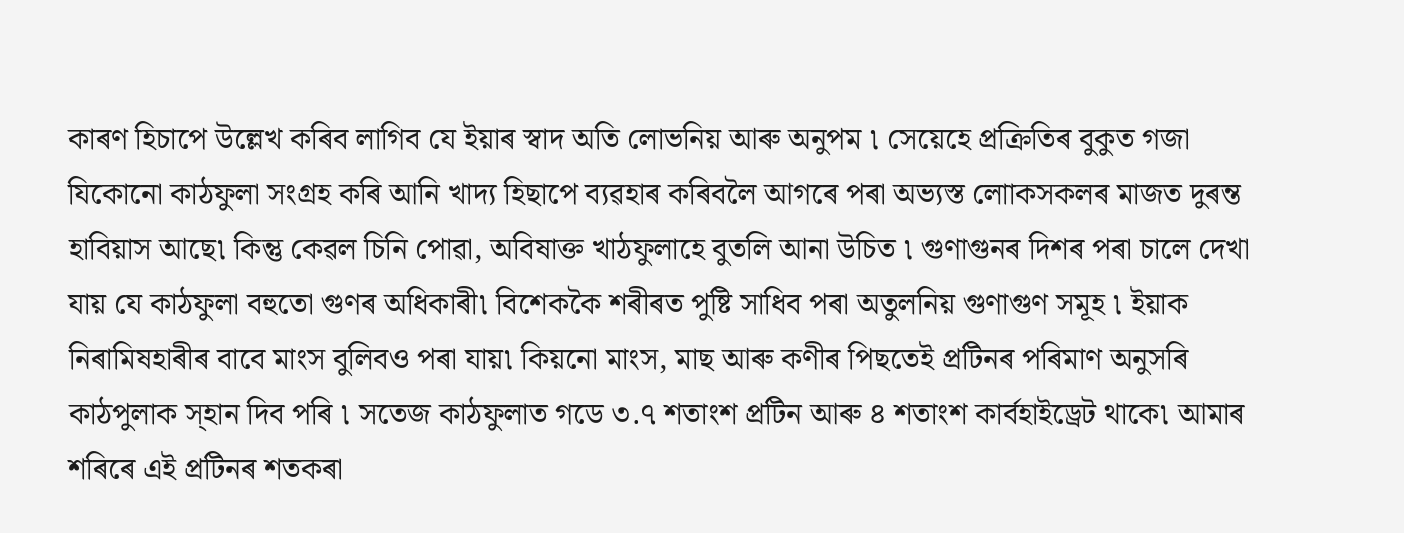কাৰণ হিচাপে উল্লেখ কৰিব লাগিব যে ইয়াৰ স্বাদ অতি লোভনিয় আৰু অনুপম ৷ সেয়েহে প্ৰক্ৰিতিৰ বুকুত গজা যিকোনো কাঠফুলা সংগ্ৰহ কৰি আনি খাদ্য হিছাপে ব্যৱহাৰ কৰিবলৈ আগৰে পৰা অভ্যস্ত লোাকসকলৰ মাজত দুৰন্ত হাবিয়াস আছে৷ কিন্তু কেৱল চিনি পোৱা, অবিষাক্ত খাঠফুলাহে বুতলি আনা উচিত ৷ গুণাগুনৰ দিশৰ পৰা চালে দেখা যায় যে কাঠফুলা বহুতো গুণৰ অধিকাৰী৷ বিশেককৈ শৰীৰত পুষ্টি সাধিব পৰা অতুলনিয় গুণাগুণ সমূহ ৷ ইয়াক নিৰামিষহাৰীৰ বাবে মাংস বুলিবও পৰা যায়৷ কিয়নো মাংস, মাছ আৰু কণীৰ পিছতেই প্ৰটিনৰ পৰিমাণ অনুসৰি কাঠপুলাক স্হান দিব পৰি ৷ সতেজ কাঠফুলাত গডে ৩.৭ শতাংশ প্ৰটিন আৰু ৪ শতাংশ কাৰ্বহাইড্ৰেট থাকে৷ আমাৰ শৰিৰে এই প্ৰটিনৰ শতকৰা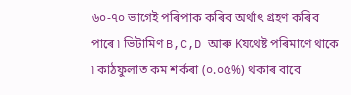৬০-৭০ ভাগেই পৰিপাক কৰিব অৰ্থাৎ গ্ৰহণ কৰিব পাৰে ৷ ভিটামিণ B,C,D আৰু Kযথেষ্ট পৰিমাণে থাকে ৷ কাঠফুলাত কম শৰ্কৰা (০.০৫%) থকাৰ বাবে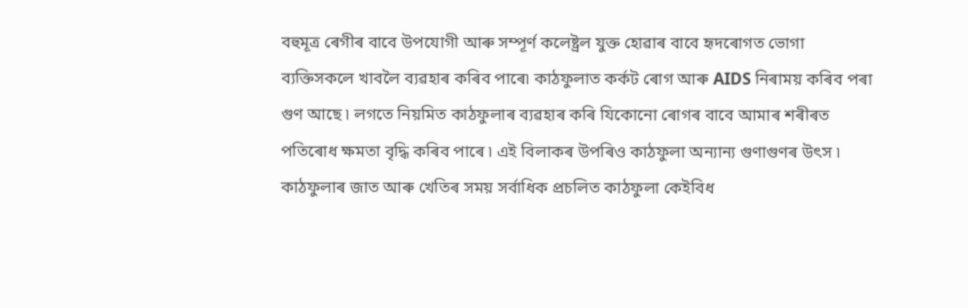বহুমূত্ৰ ৰেগীৰ বাবে উপযোগী আৰু সম্পূৰ্ণ কলেষ্ট্ৰল যুক্ত হোৱাৰ বাবে হৃদৰোগত ভোগা ব্যক্তিসকলে খাবলৈ ব্যৱহাৰ কৰিব পাৰে৷ কাঠফুলাত কৰ্কট ৰোগ আৰু AIDS নিৰাময় কৰিব পৰা গুণ আছে ৷ লগতে নিয়মিত কাঠফুলাৰ ব্যৱহাৰ কৰি যিকোনো ৰোগৰ বাবে আমাৰ শৰীৰত পতিৰোধ ক্ষমতা বৃদ্ধি কৰিব পাৰে ৷ এই বিলাকৰ উপৰিও কাঠফুলা অন্যান্য গুণাগুণৰ উৎস ৷ কাঠফুলাৰ জাত আৰু খেতিৰ সময় সৰ্বাধিক প্ৰচলিত কাঠফুলা কেইবিধ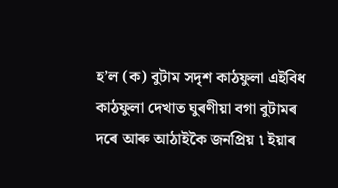হ’ল (ক) বুটাম সদৃশ কাঠফুলা এইবিধ কাঠফুলা দেখাত ঘুৰণীয়া বগা বুটামৰ দৰে আৰু আঠাইকৈ জনপ্ৰিয় ৷ ইয়াৰ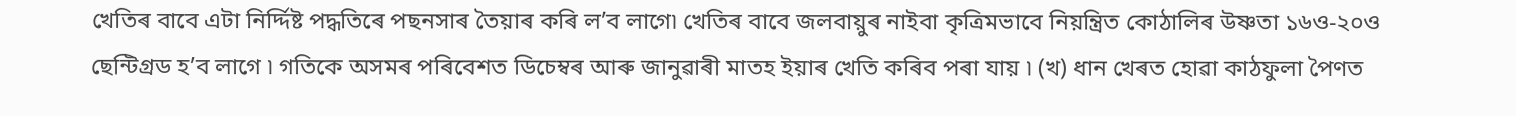খেতিৰ বাবে এটা নিৰ্দ্দিষ্ট পদ্ধতিৰে পছনসাৰ তৈয়াৰ কৰি ল’ব লাগে৷ খেতিৰ বাবে জলবায়ুৰ নাইবা কৃত্ৰিমভাবে নিয়ন্ত্ৰিত কোঠালিৰ উষ্ণতা ১৬ও-২০ও ছেন্টিগ্ৰড হ’ব লাগে ৷ গতিকে অসমৰ পৰিবেশত ডিচেম্বৰ আৰু জানুৱাৰী মাতহ ইয়াৰ খেতি কৰিব পৰা যায় ৷ (খ) ধান খেৰত হোৱা কাঠফুলা পৈণত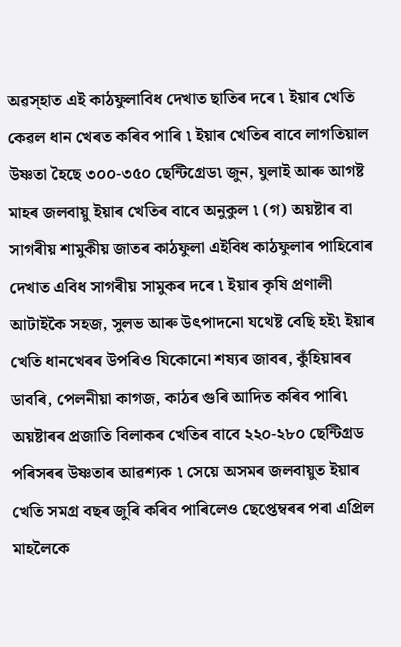অৱস্হাত এই কাঠফুলাবিধ দেখাত ছাতিৰ দৰে ৷ ইয়াৰ খেতি কেৱল ধান খেৰত কৰিব পাৰি ৷ ইয়াৰ খেতিৰ বাবে লাগতিয়াল উষ্ণতা হৈছে ৩০০-৩৫০ ছেন্টিগ্ৰেড৷ জুন, যুলাই আৰু আগষ্ট মাহৰ জলবায়ু ইয়াৰ খেতিৰ বাবে অনুকুল ৷ (গ) অয়ষ্টাৰ বা সাগৰীয় শামুকীয় জাতৰ কাঠফুলা এইবিধ কাঠফুলাৰ পাহিবোৰ দেখাত এবিধ সাগৰীয় সামুকৰ দৰে ৷ ইয়াৰ কৃষি প্ৰণালী আটাইকৈ সহজ, সুলভ আৰু উৎপাদনো যথেষ্ট বেছি হই৷ ইয়াৰ খেতি ধানখেৰৰ উপৰিও যিকোনো শষ্যৰ জাবৰ, কুঁহিয়াৰৰ ডাবৰি, পেলনীয়া কাগজ, কাঠৰ গুৰি আদিত কৰিব পাৰি৷ অয়ষ্টাৰৰ প্ৰজাতি বিলাকৰ খেতিৰ বাবে ২২০-২৮০ ছেন্টিগ্ৰড পৰিসৰৰ উষ্ণতাৰ আৱশ্যক ৷ সেয়ে অসমৰ জলবায়ুত ইয়াৰ খেতি সমগ্ৰ বছৰ জুৰি কৰিব পাৰিলেও ছেপ্তেম্বৰৰ পৰা এপ্ৰিল মাহলৈকে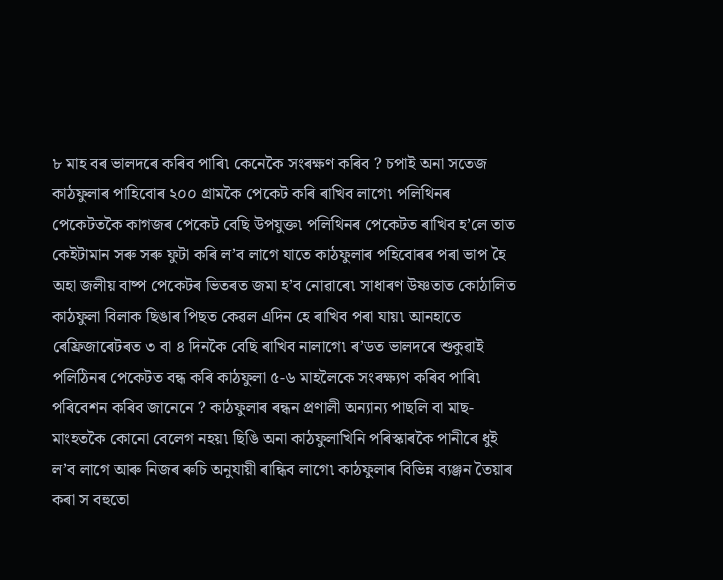৮ মাহ বৰ ভালদৰে কৰিব পাৰি৷ কেনেকৈ সংৰক্ষণ কৰিব ? চপাই অনা সতেজ কাঠফুলাৰ পাহিবোৰ ২০০ গ্ৰামকৈ পেকেট কৰি ৰাখিব লাগে৷ পলিথিনৰ পেকেটতকৈ কাগজৰ পেকেট বেছি উপযুক্ত৷ পলিথিনৰ পেকেটত ৰাখিব হ’লে তাত কেইটামান সৰু সৰু ফুটা কৰি ল’ব লাগে যাতে কাঠফুলাৰ পহিবোৰৰ পৰা ভাপ হৈ অহা জলীয় বাষ্প পেকেটৰ ভিতৰত জমা হ’ব নোৱাৰে৷ সাধাৰণ উষ্ণতাত কোঠালিত কাঠফুলা বিলাক ছিঙাৰ পিছত কেৱল এদিন হে ৰাখিব পৰা যায়৷ আনহাতে ৰেফ্ৰিজাৰেটৰত ৩ বা ৪ দিনকৈ বেছি ৰাখিব নালাগে৷ ৰ’ডত ভালদৰে শুকুৱাই পলিঠিনৰ পেকেটত বন্ধ কৰি কাঠফুলা ৫-৬ মাহলৈকে সংৰক্ষ্যণ কৰিব পাৰি৷ পৰিবেশন কৰিব জানেনে ? কাঠফুলাৰ ৰন্ধন প্ৰণালী অন্যান্য পাছলি বা মাছ-মাংহতকৈ কোনো বেলেগ নহয়৷ ছিঙি অনা কাঠফুলাখিনি পৰিস্কাৰকৈ পানীৰে ধুই ল’ব লাগে আৰু নিজৰ ৰুচি অনুযায়ী ৰান্ধিব লাগে৷ কাঠফুলাৰ বিভিন্ন ব্যঞ্জন তৈয়াৰ কৰা স বহুতো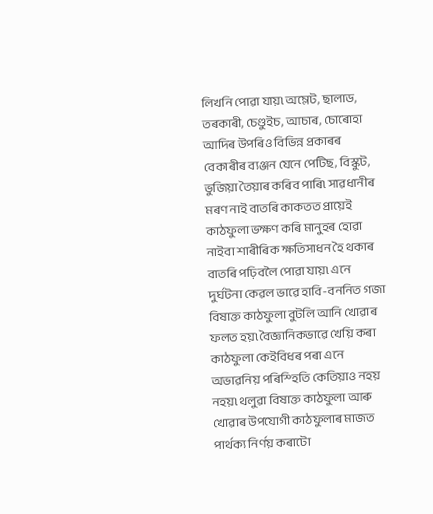লিখনি পোৱা যায়৷ অম্লেট, ছালাড, তৰকাৰী, চেণ্ডুইচ, আচাৰ, চোৰোহা আদিৰ উপৰিও বিভিন্ন প্ৰকাৰৰ বেকাৰীৰ ব্যঞ্জন যেনে পেটিছ, বিস্কুট, ভুজিয়া তৈয়াৰ কৰিব পাৰি৷ সাৱধানীৰ মৰণ নাই বাতৰি কাকতত প্ৰায়েই কাঠফুলা ভক্ষণ কৰি মানুহৰ হোৱা নাইবা শাৰীৰিক ক্ষতিসাধন হৈ থকাৰ বাতৰি পঢ়িবলৈ পোৱা যায়৷ এনে দুৰ্ঘটনা কেৱল ভাৱে হাবি-বননিত গজা বিষাক্ত কাঠফুলা বুটলি আনি খোৱাৰ ফলত হয়৷ বৈজ্ঞানিকভাৱে খেয়ি কৰা কাঠফুলা কেইবিধৰ পৰা এনে অভাৱনিয় পৰিস্হিতি কেতিয়াও নহয় নহয়৷ থলুৱা বিষাক্ত কাঠফুলা আৰু খোৱাৰ উপযোগী কাঠফুলাৰ মাজত পাৰ্থক্য নিৰ্ণয় কৰাটো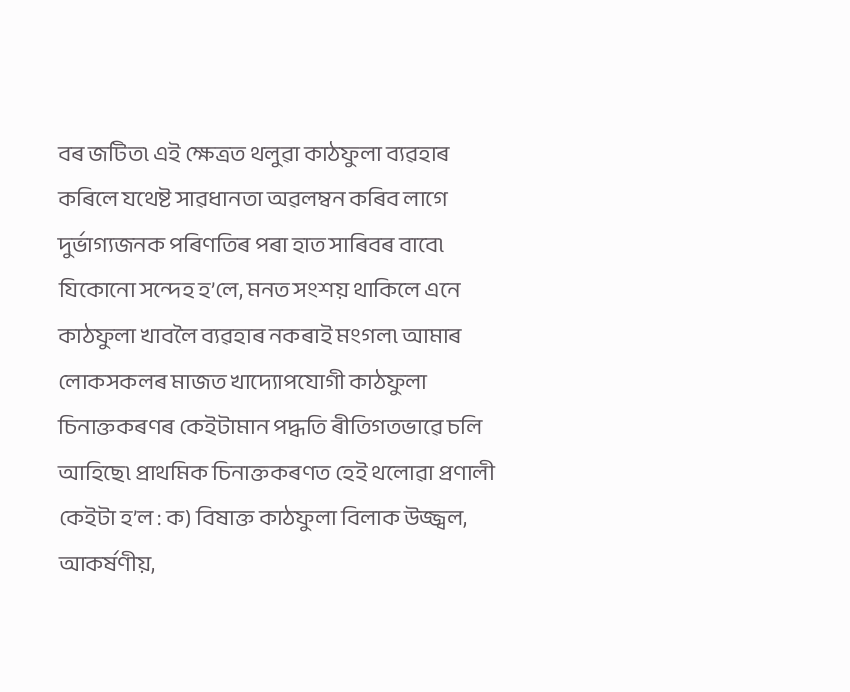বৰ জটিত৷ এই ক্ষেত্ৰত থলুৱা কাঠফুলা ব্যৱহাৰ কৰিলে যথেষ্ট সাৱধানতা অৱলম্বন কৰিব লাগে দুৰ্ভাগ্যজনক পৰিণতিৰ পৰা হাত সাৰিবৰ বাবে৷ যিকোনো সন্দেহ হ’লে, মনত সংশয় থাকিলে এনে কাঠফুলা খাবলৈ ব্যৱহাৰ নকৰাই মংগল৷ আমাৰ লোকসকলৰ মাজত খাদ্যোপযোগী কাঠফুলা চিনাক্তকৰণৰ কেইটামান পদ্ধতি ৰীতিগতভাৱে চলি আহিছে৷ প্ৰাথমিক চিনাক্তকৰণত হেই থলোৱা প্ৰণালী কেইটা হ’ল : ক) বিষাক্ত কাঠফুলা বিলাক উজ্জ্বল, আকৰ্ষণীয়,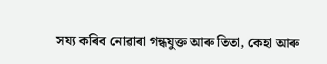সয্য কৰিব নোৱাৰা গন্ধযুক্ত আৰু তিতা, কেহা আৰু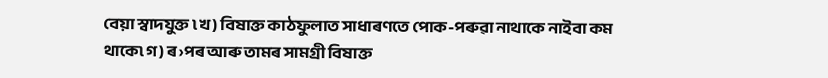বেয়া স্বাদযুক্ত ৷ খ) বিষাক্ত কাঠফুলাত সাধাৰণতে পোক-পৰুৱা নাথাকে নাইবা কম থাকে৷ গ) ৰ›পৰ আৰু তামৰ সামগ্ৰী বিষাক্ত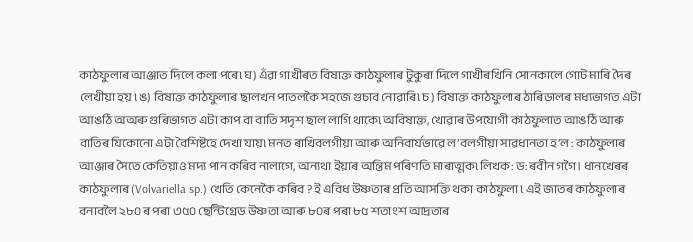কাঠফুলাৰ আঞ্জাত দিলে কলা পৰে৷ ঘ) এঁৱা গাখীৰত বিষাক্ত কাঠফুলাৰ টুকুৰা দিলে গাখীৰখিনি সোনকালে গোট মাৰি দৈৰ লেখীয়া হয় ৷ ঙ) বিষাক্ত কাঠফুলাৰ ছালখন পাতলকৈ সহজে গুচাব নোৱাৰি৷ চ) বিষাক্ত কাঠফুলাৰ ঠাৰিডালৰ মধ্যভাগত এটা আঙঠি অঅৰু গুৰিভাগত এটা কাপ বা বাতি সদৃশ ছাল লাগি থাকে৷ অবিষাক্ত, খোৱাৰ উপযোগী কাঠফুলাত আঙঠি আৰু বাতিৰ যিকোনো এটা বৈশিষ্টহে দেখা যায়৷ মনত ৰাখিবলগীয়া আৰু অনিবাৰ্যভাৱে ল’বলগীয়া সাৱধানতা হ’ল : কাঠফুলাৰ আঞ্জাৰ সৈতে কেতিয়াও মদ্য পান কৰিব নালাগে, অন্যথা ইয়াৰ অন্তিম পৰিণতি মাৰাত্মক৷ লিখক: ড: ৰবীন গগৈ। ধানখেৰৰ কাঠফুলাৰ (Volvariella sp.) খেতি কেনেকৈ কৰিব ? ই এবিধ উষ্ণতাৰ প্ৰতি আসক্তি থকা কাঠফুলা ৷ এই জাতৰ কাঠফুলাৰ বনাবলৈ ২৮০ ৰ পৰা ৩৫০ ছেন্টিগ্ৰেড উষ্ণতা আৰু ৮০ৰ পৰা ৮৫ শতাংশ আদ্ৰতাৰ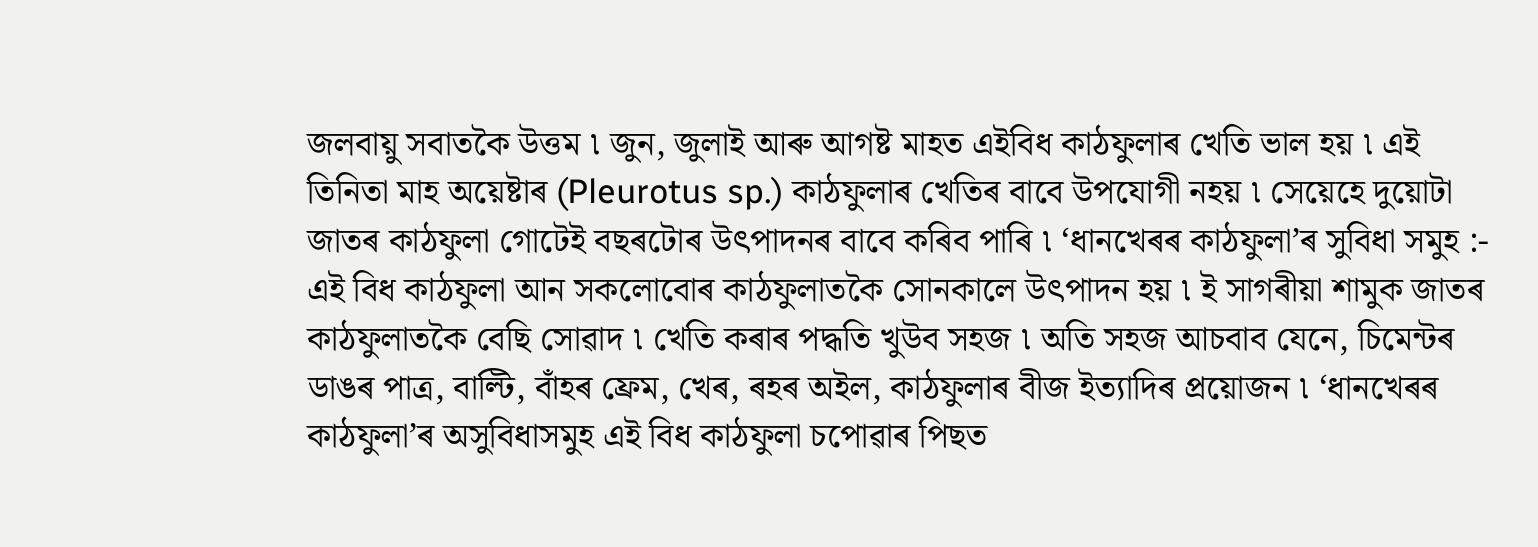জলবায়ু সবাতকৈ উত্তম ৷ জুন, জুলাই আৰু আগষ্ট মাহত এইবিধ কাঠফুলাৰ খেতি ভাল হয় ৷ এই তিনিতা মাহ অয়েষ্টাৰ (Pleurotus sp.) কাঠফুলাৰ খেতিৰ বাবে উপযোগী নহয় ৷ সেয়েহে দুয়োটা জাতৰ কাঠফুলা গোটেই বছৰটোৰ উৎপাদনৰ বাবে কৰিব পাৰি ৷ ‘ধানখেৰৰ কাঠফুলা’ৰ সুবিধা সমুহ :- এই বিধ কাঠফুলা আন সকলোবোৰ কাঠফুলাতকৈ সোনকালে উৎপাদন হয় ৷ ই সাগৰীয়া শামুক জাতৰ কাঠফুলাতকৈ বেছি সোৱাদ ৷ খেতি কৰাৰ পদ্ধতি খুউব সহজ ৷ অতি সহজ আচবাব যেনে, চিমেন্টৰ ডাঙৰ পাত্ৰ, বাল্টি, বাঁহৰ ফ্ৰেম, খেৰ, ৰহৰ অইল, কাঠফুলাৰ বীজ ইত্যাদিৰ প্ৰয়োজন ৷ ‘ধানখেৰৰ কাঠফুলা’ৰ অসুবিধাসমুহ এই বিধ কাঠফুলা চপোৱাৰ পিছত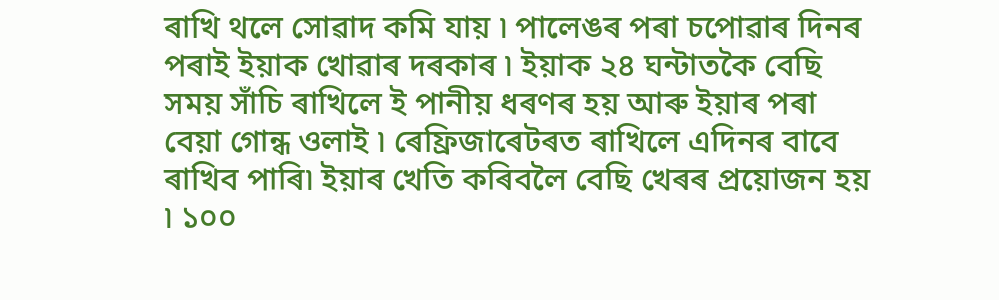ৰাখি থলে সোৱাদ কমি যায় ৷ পালেঙৰ পৰা চপোৱাৰ দিনৰ পৰাই ইয়াক খোৱাৰ দৰকাৰ ৷ ইয়াক ২৪ ঘন্টাতকৈ বেছি সময় সাঁচি ৰাখিলে ই পানীয় ধৰণৰ হয় আৰু ইয়াৰ পৰা বেয়া গোন্ধ ওলাই ৷ ৰেফ্ৰিজাৰেটৰত ৰাখিলে এদিনৰ বাবে ৰাখিব পাৰি৷ ইয়াৰ খেতি কৰিবলৈ বেছি খেৰৰ প্ৰয়োজন হয় ৷ ১০০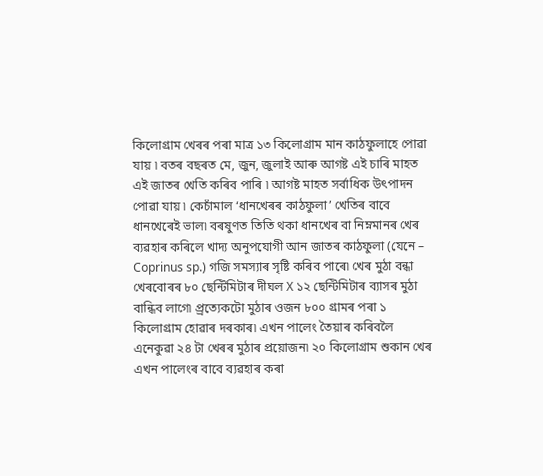কিলোগ্ৰাম খেৰৰ পৰা মাত্ৰ ১৩ কিলোগ্ৰাম মান কাঠফুলাহে পোৱা যায় ৷ বতৰ বছৰত মে, জুন, জুলাই আৰু আগষ্ট এই চাৰি মাহত এই জাতৰ খেতি কৰিব পাৰি ৷ আগষ্ট মাহত সৰ্বাধিক উৎপাদন পোৱা যায় ৷ কেচাঁমাল ‘ধানখেৰৰ কাঠফুলা’ খেতিৰ বাবে ধানখেৰেই ভাল৷ বৰষুণত তিতি থকা ধানখেৰ বা নিম্নমানৰ খেৰ ব্যৱহাৰ কৰিলে খাদ্য অনুপযোগী আন জাতৰ কাঠফুলা (যেনে – Coprinus sp.) গজি সমস্যাৰ সৃষ্টি কৰিব পাৰে৷ খেৰ মুঠা বন্ধা খেৰবোৰৰ ৮০ ছেন্টিমিটাৰ দীঘল X ১২ ছেন্টিমিটাৰ ব্যাসৰ মুঠা বান্ধিব লাগে৷ প্ৰ্ৰত্যেকটো মুঠাৰ ওজন ৮০০ গ্ৰামৰ পৰা ১ কিলোগ্ৰাম হোৱাৰ দৰকাৰ৷ এখন পালেং তৈয়াৰ কৰিবলৈ এনেকুৱা ২৪ টা খেৰৰ মুঠাৰ প্ৰয়োজন৷ ২০ কিলোগ্ৰাম শুকান খেৰ এখন পালেংৰ বাবে ব্যৱহাৰ কৰা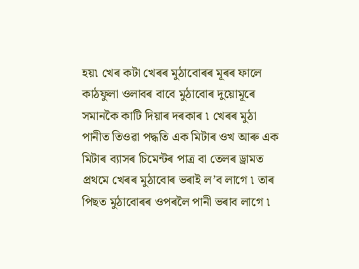হয়৷ খেৰ কটা খেৰৰ মুঠাবোৰৰ মূৰৰ ফালে কাঠফুলা ওলাবৰ বাবে মুঠাবোৰ দুয়োমূৰে সমানকৈ কাটি দিয়াৰ দৰকাৰ ৷ খেৰৰ মুঠা পানীত তিওৱা পদ্ধতি এক মিটাৰ ওখ আৰু এক মিটাৰ ব্যাসৰ চিমেন্টৰ পাত্ৰ বা তেলৰ ড্ৰামত প্ৰথমে খেৰৰ মুঠাবোৰ ভৰাই ল’ব লাগে ৷ তাৰ পিছত মুঠাবোৰৰ ওপৰলৈ পানী ভৰাব লাগে ৷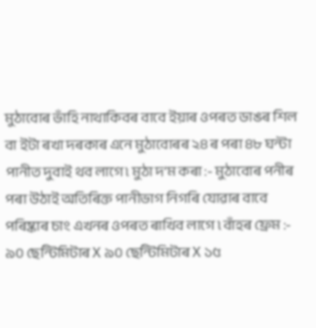মুঠাবোৰ ভাঁহি নাথাকিবৰ বাবে ইয়াৰ ওপৰত ডাঙৰ শিল বা ইটা ৰখা দৰকাৰ এনে মুঠাবোৰৰ ২৪ ৰ পৰা ৪৮ ঘন্টা পানীত দুবাই থব লাগে ৷ মুঠা দ’ম কৰা :- মুঠাবোৰ পনীৰ পৰা উঠাই অতিৰিক্ত পানীভাগ নিগৰি যোৱাৰ বাবে পৰিষ্কাৰ চাং এখনৰ ওপৰত ৰাখিব লাগে ৷ বাঁহৰ ফ্ৰেম :- ৯০ ছেন্টিমিটাৰ X ৯০ ছেন্টিমিটাৰ X ১৫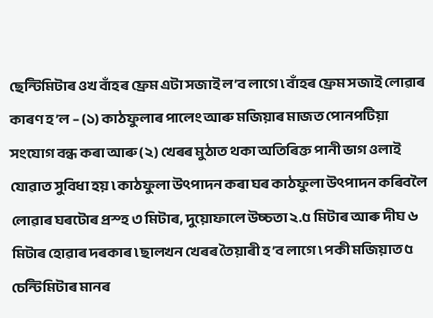ছেন্টিমিটাৰ ওখ বাঁহৰ ফ্ৰেম এটা সজাই ল’ব লাগে ৷ বাঁহৰ ফ্ৰেম সজাই লোৱাৰ কাৰণ হ’ল – (১) কাঠফুলাৰ পালেং আৰু মজিয়াৰ মাজত পোনপটিয়া সংযোগ বন্ধ কৰা আৰু (২) খেৰৰ মুঠাত থকা অতিৰিক্ত পানী ভাগ ওলাই যোৱাত সুবিধা হয় ৷ কাঠফুলা উৎপাদন কৰা ঘৰ কাঠফুলা উৎপাদন কৰিবলৈ লোৱাৰ ঘৰটোৰ প্ৰস্হ ৩ মিটাৰ, দুয়োফালে উচ্চতা ২.৫ মিটাৰ আৰু দীঘ ৬ মিটাৰ হোৱাৰ দৰকাৰ ৷ ছালখন খেৰৰ তৈয়াৰী হ’ব লাগে ৷ পকী মজিয়াত ৫ চেন্টিমিটাৰ মানৰ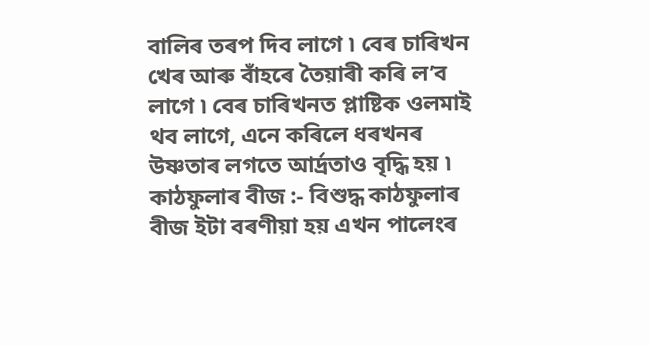বালিৰ তৰপ দিব লাগে ৷ বেৰ চাৰিখন খেৰ আৰু বাঁহৰে তৈয়াৰী কৰি ল’ব লাগে ৷ বেৰ চাৰিখনত প্লাষ্টিক ওলমাই থব লাগে, এনে কৰিলে ধৰখনৰ উষ্ণতাৰ লগতে আৰ্দ্ৰতাও বৃদ্ধি হয় ৷ কাঠফুলাৰ বীজ :- বিশুদ্ধ কাঠফুলাৰ বীজ ইটা বৰণীয়া হয় এখন পালেংৰ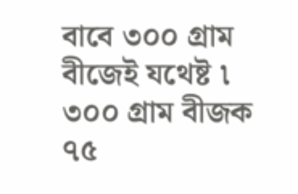বাবে ৩০০ গ্ৰাম বীজেই যথেষ্ট ৷ ৩০০ গ্ৰাম বীজক ৭৫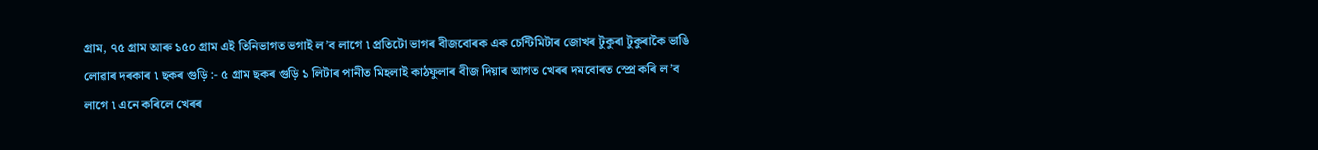গ্ৰাম, ৭৫ গ্ৰাম আৰু ১৫০ গ্ৰাম এই তিনিভাগত ভগাই ল’ব লাগে ৷ প্ৰতিটো ভাগৰ বীজবোৰক এক চেন্টিমিটাৰ জোখৰ টুকুৰা টুকুৰাকৈ ভাঙি লোৱাৰ দৰকাৰ ৷ ছকৰ গুড়ি :- ৫ গ্ৰাম ছকৰ গুড়ি ১ লিটাৰ পানীত মিহলাই কাঠফুলাৰ বীজ দিয়াৰ আগত খেৰৰ দমবোৰত স্প্ৰে কৰি ল’ব লাগে ৷ এনে কৰিলে খেৰৰ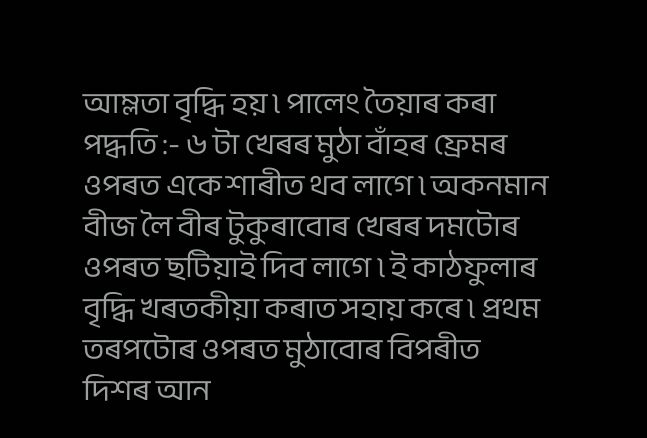আম্লতা বৃদ্ধি হয় ৷ পালেং তৈয়াৰ কৰা পদ্ধতি :- ৬ টা খেৰৰ মুঠা বাঁহৰ ফ্ৰেমৰ ওপৰত একে শাৰীত থব লাগে ৷ অকনমান বীজ লৈ বীৰ টুকুৰাবোৰ খেৰৰ দমটোৰ ওপৰত ছটিয়াই দিব লাগে ৷ ই কাঠফুলাৰ বৃদ্ধি খৰতকীয়া কৰাত সহায় কৰে ৷ প্ৰথম তৰপটোৰ ওপৰত মুঠাবোৰ বিপৰীত দিশৰ আন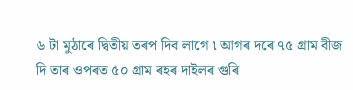৬ টা মুঠাৰে দ্বিতীয় তৰপ দিব লাগে ৷ আগৰ দৰে ৭৫ গ্ৰাম বীজ দি তাৰ ওপৰত ৫০ গ্ৰাম ৰহৰ দাইলৰ গুৰি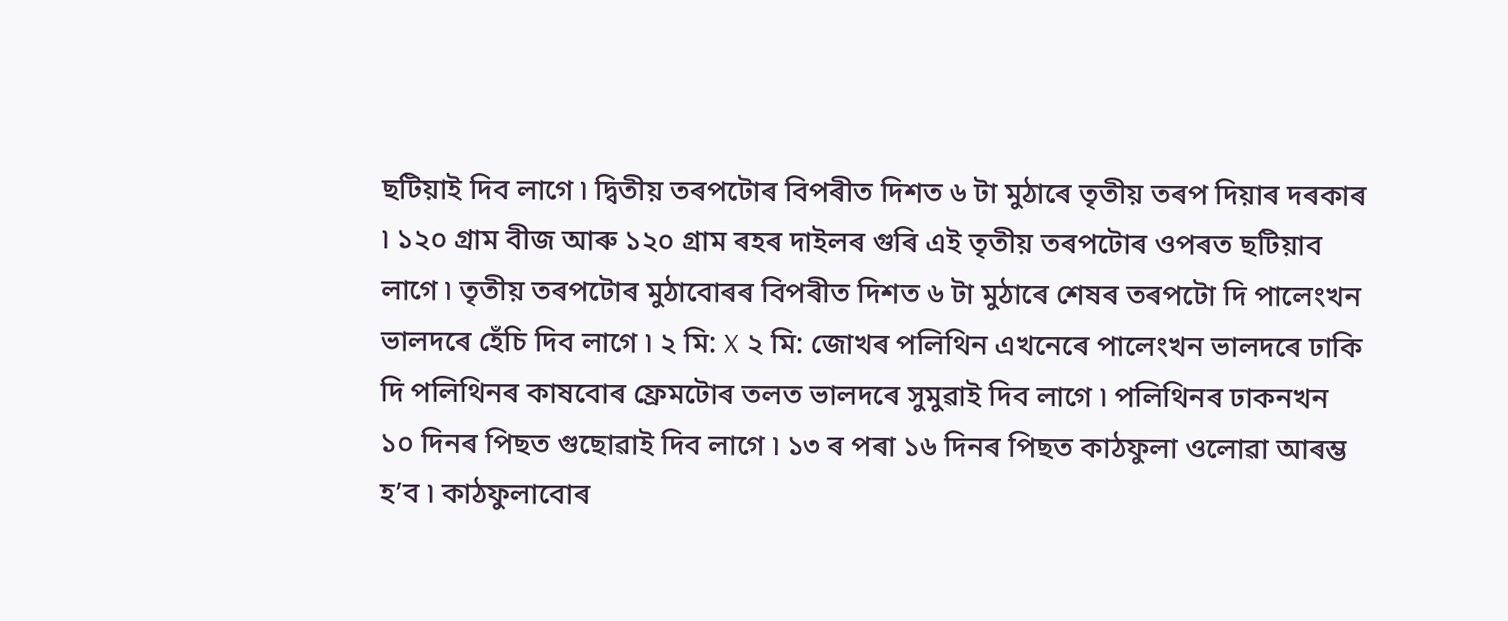ছটিয়াই দিব লাগে ৷ দ্বিতীয় তৰপটোৰ বিপৰীত দিশত ৬ টা মুঠাৰে তৃতীয় তৰপ দিয়াৰ দৰকাৰ ৷ ১২০ গ্ৰাম বীজ আৰু ১২০ গ্ৰাম ৰহৰ দাইলৰ গুৰি এই তৃতীয় তৰপটোৰ ওপৰত ছটিয়াব লাগে ৷ তৃতীয় তৰপটোৰ মুঠাবোৰৰ বিপৰীত দিশত ৬ টা মুঠাৰে শেষৰ তৰপটো দি পালেংখন ভালদৰে হেঁচি দিব লাগে ৷ ২ মি: X ২ মি: জোখৰ পলিথিন এখনেৰে পালেংখন ভালদৰে ঢাকি দি পলিথিনৰ কাষবোৰ ফ্ৰেমটোৰ তলত ভালদৰে সুমুৱাই দিব লাগে ৷ পলিথিনৰ ঢাকনখন ১০ দিনৰ পিছত গুছোৱাই দিব লাগে ৷ ১৩ ৰ পৰা ১৬ দিনৰ পিছত কাঠফুলা ওলোৱা আৰম্ভ হ’ব ৷ কাঠফুলাবোৰ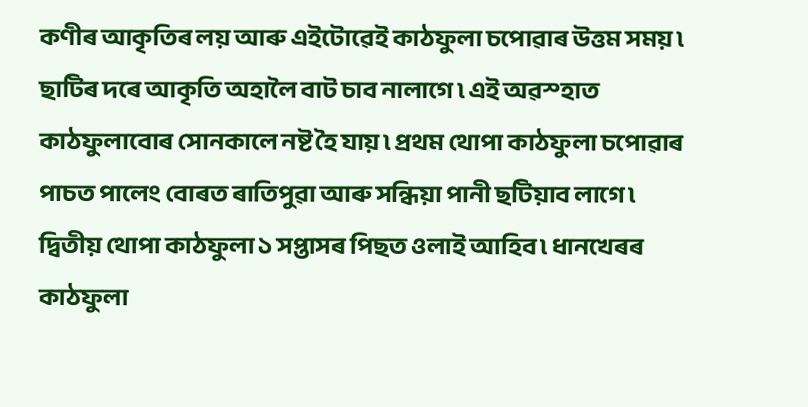কণীৰ আকৃতিৰ লয় আৰু এইটোৱেই কাঠফুলা চপোৱাৰ উত্তম সময় ৷ ছাটিৰ দৰে আকৃতি অহালৈ বাট চাব নালাগে ৷ এই অৱস্হাত কাঠফুলাবোৰ সোনকালে নষ্ট হৈ যায় ৷ প্ৰথম থোপা কাঠফুলা চপোৱাৰ পাচত পালেং বোৰত ৰাতিপুৱা আৰু সন্ধিয়া পানী ছটিয়াব লাগে ৷ দ্বিতীয় থোপা কাঠফুলা ১ সপ্তাসৰ পিছত ওলাই আহিব ৷ ধানখেৰৰ কাঠফুলা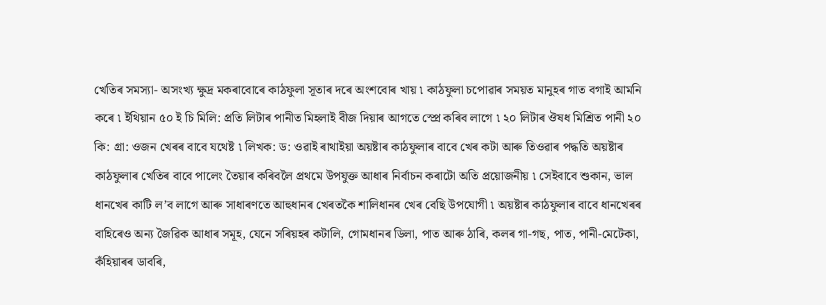খেতিৰ সমস্যা- অসংখ্য ক্ষুদ্ৰ মকৰাবোৰে কাঠফুলা সূতাৰ দৰে অংশবোৰ খায় ৷ কাঠফুলা চপোৱাৰ সময়ত মানুহৰ গাত বগাই আমনি কৰে ৷ ইথিয়ান ৫০ ই চি মিলি: প্ৰতি লিটাৰ পানীত মিহলাই বীজ দিয়াৰ আগতে স্প্ৰে কৰিব লাগে ৷ ২০ লিটাৰ ঔষধ মিশ্ৰিত পানী ২০ কি: গ্ৰা: ওজন খেৰৰ বাবে যথেষ্ট ৷ লিখক: ড: ওৱাই ৰাথাইয়া অয়ষ্টাৰ কাঠফুলাৰ বাবে খেৰ কটা আৰু তিওৱাৰ পদ্ধতি অয়ষ্টাৰ কাঠফুলাৰ খেতিৰ বাবে পালেং তৈয়াৰ কৰিবলৈ প্ৰথমে উপযুক্ত আধাৰ নিৰ্বাচন কৰাটো অতি প্ৰয়োজনীয় ৷ সেইবাবে শুকান, ভাল ধানখেৰ কাটি ল’ব লাগে আৰু সাধাৰণতে আহুধানৰ খেৰতকৈ শালিধানৰ খেৰ বেছি উপযোগী ৷ অয়ষ্টাৰ কাঠফুলাৰ বাবে ধানখেৰৰ বাহিৰেও অন্য জৈৱিক আধাৰ সমূহ, যেনে সৰিয়হৰ কটালি, গোমধানৰ ডিলা, পাত আৰু ঠাৰি, কলৰ গা-গছ, পাত, পানী-মেটেকা, কঁহিয়াৰৰ ডাবৰি,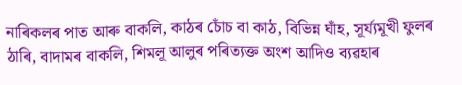নাৰিকলৰ পাত আৰু বাকলি, কাঠৰ চোঁচ বা কাঠ, বিভিন্ন ঘাঁহ, সূৰ্য্যমূখী ফুলৰ ঠাৰি, বাদামৰ বাকলি, শিমলূ আলুৰ পৰিত্যক্ত অংশ আদিও ব্যৱহাৰ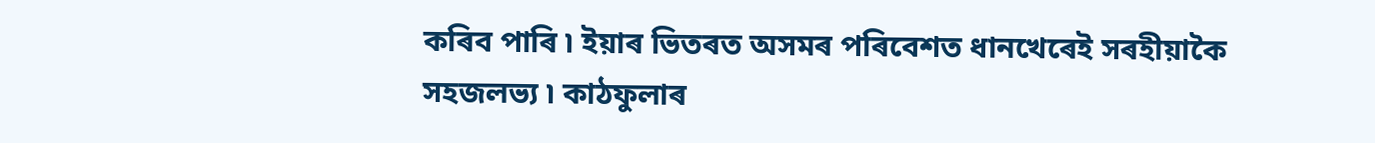কৰিব পাৰি ৷ ইয়াৰ ভিতৰত অসমৰ পৰিবেশত ধানখেৰেই সৰহীয়াকৈ সহজলভ্য ৷ কাঠফুলাৰ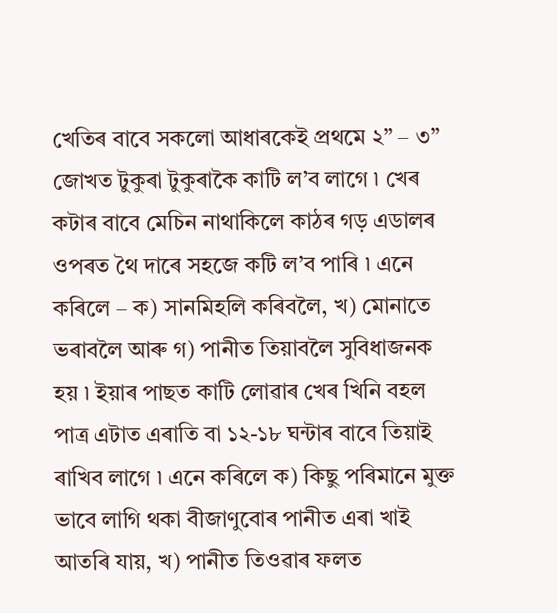খেতিৰ বাবে সকলো আধাৰকেই প্ৰথমে ২” – ৩” জোখত টুকুৰা টুকুৰাকৈ কাটি ল’ব লাগে ৷ খেৰ কটাৰ বাবে মেচিন নাথাকিলে কাঠৰ গড় এডালৰ ওপৰত থৈ দাৰে সহজে কটি ল’ব পাৰি ৷ এনে কৰিলে – ক) সানমিহলি কৰিবলৈ, খ) মোনাতে ভৰাবলৈ আৰু গ) পানীত তিয়াবলৈ সুবিধাজনক হয় ৷ ইয়াৰ পাছত কাটি লোৱাৰ খেৰ খিনি বহল পাত্ৰ এটাত এৰাতি বা ১২-১৮ ঘন্টাৰ বাবে তিয়াই ৰাখিব লাগে ৷ এনে কৰিলে ক) কিছু পৰিমানে মুক্ত ভাবে লাগি থকা বীজাণুবোৰ পানীত এৰা খাই আতৰি যায়, খ) পানীত তিওৱাৰ ফলত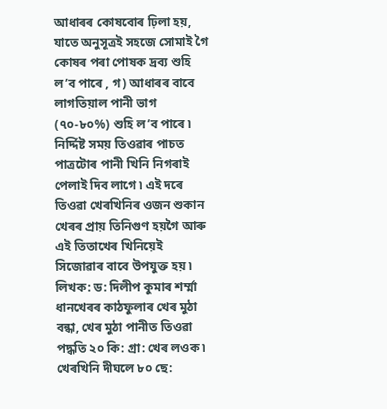আধাৰৰ কোষবোৰ ঢ়িলা হয়, যাতে অনুসূত্ৰই সহজে সোমাই গৈ কোষৰ পৰা পোষক দ্ৰব্য শুহি ল’ব পাৰে , গ) আধাৰৰ বাবে লাগতিয়াল পানী ভাগ (৭০-৮০%) শুহি ল’ব পাৰে ৷ নিৰ্দ্দিষ্ট সময় তিওৱাৰ পাচত পাত্ৰটোৰ পানী খিনি নিগৰাই পেলাই দিব লাগে ৷ এই দৰে তিওৱা খেৰখিনিৰ ওজন শুকান খেৰৰ প্ৰায় তিনিগুণ হয়গৈ আৰু এই তিতাখেৰ খিনিয়েই সিজোৱাৰ বাবে উপযুক্ত হয় ৷ লিখক: ড: দিলীপ কুমাৰ শৰ্ম্মা ধানখেৰৰ কাঠফুলাৰ খেৰ মুঠা বন্ধা, খেৰ মুঠা পানীত তিওৱা পদ্ধতি ২০ কি: গ্ৰা: খেৰ লওক ৷ খেৰখিনি দীঘলে ৮০ ছে: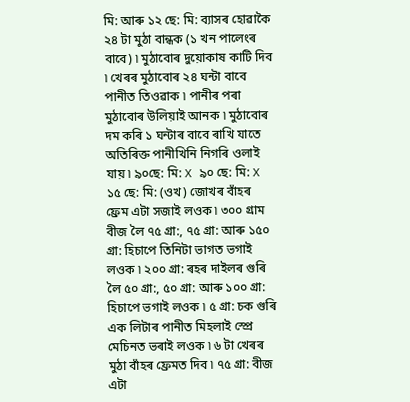মি: আৰু ১২ ছে: মি: ব্যাসৰ হোৱাকৈ ২৪ টা মুঠা বান্ধক (১ খন পালেংৰ বাবে) ৷ মুঠাবোৰ দুয়োকাষ কাটি দিব ৷ খেৰৰ মুঠাবোৰ ২৪ ঘন্টা বাবে পানীত তিওৱাক ৷ পানীৰ পৰা মুঠাবোৰ উলিয়াই আনক ৷ মুঠাবোৰ দম কৰি ১ ঘন্টাৰ বাবে ৰাখি যাতে অতিৰিক্ত পানীখিনি নিগৰি ওলাই যায় ৷ ৯০ছে: মি: X ৯০ ছে: মি: X ১৫ ছে: মি: (ওখ) জোখৰ বাঁহৰ ফ্ৰেম এটা সজাই লওক ৷ ৩০০ গ্ৰাম বীজ লৈ ৭৫ গ্ৰা:, ৭৫ গ্ৰা: আৰু ১৫০ গ্ৰা: হিচাপে তিনিটা ভাগত ভগাই লওক ৷ ২০০ গ্ৰা: ৰহৰ দাইলৰ গুৰি লৈ ৫০ গ্ৰা:, ৫০ গ্ৰা: আৰু ১০০ গ্ৰা: হিচাপে ভগাই লওক ৷ ৫ গ্ৰা: চক গুৰি এক লিটাৰ পানীত মিহলাই স্প্ৰে মেচিনত ভৰাই লওক ৷ ৬ টা খেৰৰ মুঠা বাঁহৰ ফ্ৰেমত দিব ৷ ৭৫ গ্ৰা: বীজ এটা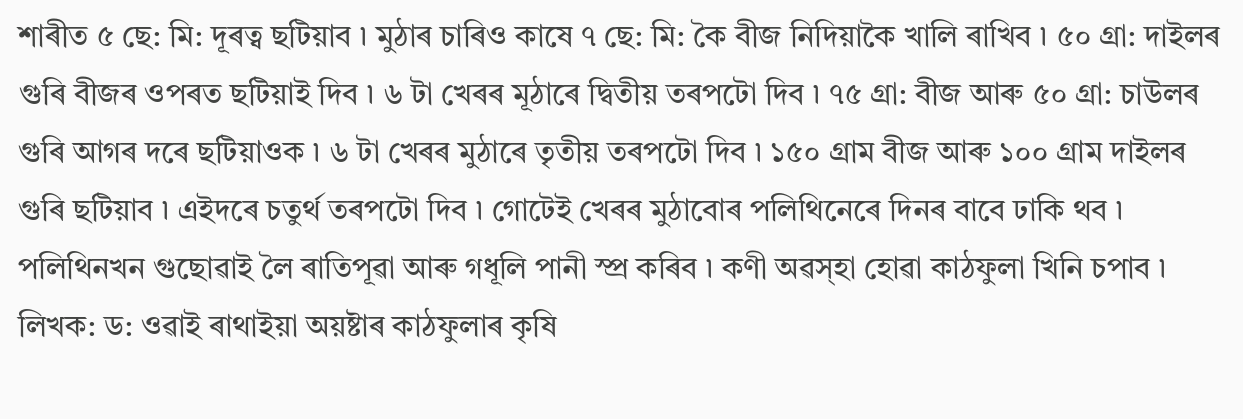শাৰীত ৫ ছে: মি: দূৰত্ব ছটিয়াব ৷ মুঠাৰ চাৰিও কাষে ৭ ছে: মি: কৈ বীজ নিদিয়াকৈ খালি ৰাখিব ৷ ৫০ গ্ৰা: দাইলৰ গুৰি বীজৰ ওপৰত ছটিয়াই দিব ৷ ৬ টা খেৰৰ মূঠাৰে দ্বিতীয় তৰপটো দিব ৷ ৭৫ গ্ৰা: বীজ আৰু ৫০ গ্ৰা: চাউলৰ গুৰি আগৰ দৰে ছটিয়াওক ৷ ৬ টা খেৰৰ মুঠাৰে তৃতীয় তৰপটো দিব ৷ ১৫০ গ্ৰাম বীজ আৰু ১০০ গ্ৰাম দাইলৰ গুৰি ছটিয়াব ৷ এইদৰে চতুৰ্থ তৰপটো দিব ৷ গোটেই খেৰৰ মুঠাবোৰ পলিথিনেৰে দিনৰ বাবে ঢাকি থব ৷ পলিথিনখন গুছোৱাই লৈ ৰাতিপূৱা আৰু গধূলি পানী স্প্ৰ কৰিব ৷ কণী অৱস্হা হোৱা কাঠফুলা খিনি চপাব ৷ লিখক: ড: ওৱাই ৰাথাইয়া অয়ষ্টাৰ কাঠফুলাৰ কৃষি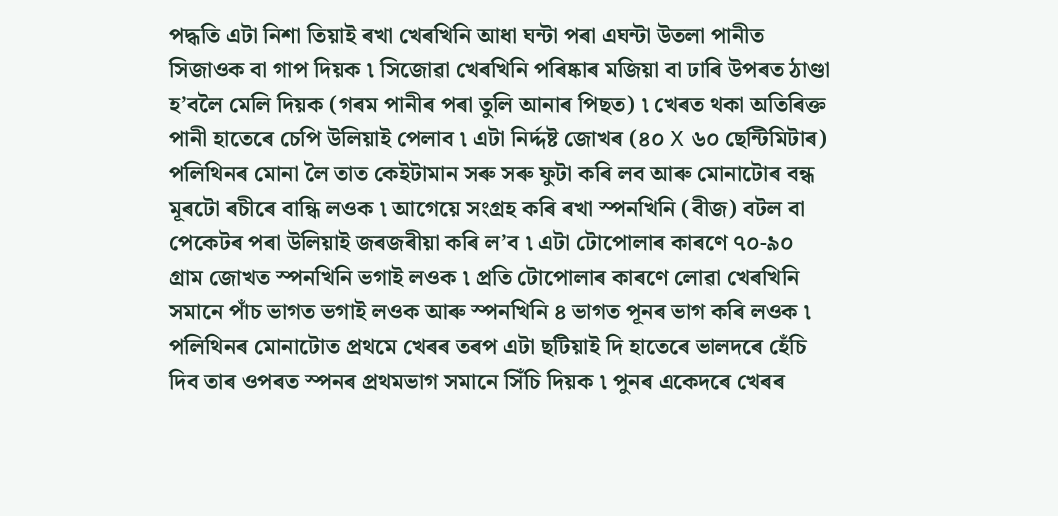পদ্ধতি এটা নিশা তিয়াই ৰখা খেৰখিনি আধা ঘন্টা পৰা এঘন্টা উতলা পানীত সিজাওক বা গাপ দিয়ক ৷ সিজোৱা খেৰখিনি পৰিষ্কাৰ মজিয়া বা ঢাৰি উপৰত ঠাণ্ডা হ’বলৈ মেলি দিয়ক (গৰম পানীৰ পৰা তুলি আনাৰ পিছত) ৷ খেৰত থকা অতিৰিক্ত পানী হাতেৰে চেপি উলিয়াই পেলাব ৷ এটা নিৰ্দ্দষ্ট জোখৰ (৪০ X ৬০ ছেন্টিমিটাৰ) পলিথিনৰ মোনা লৈ তাত কেইটামান সৰু সৰু ফুটা কৰি লব আৰু মোনাটোৰ বন্ধ মূৰটো ৰচীৰে বান্ধি লওক ৷ আগেয়ে সংগ্ৰহ কৰি ৰখা স্পনখিনি (বীজ) বটল বা পেকেটৰ পৰা উলিয়াই জৰজৰীয়া কৰি ল’ব ৷ এটা টোপোলাৰ কাৰণে ৭০-৯০ গ্ৰাম জোখত স্পনখিনি ভগাই লওক ৷ প্ৰতি টোপোলাৰ কাৰণে লোৱা খেৰখিনি সমানে পাঁচ ভাগত ভগাই লওক আৰু স্পনখিনি ৪ ভাগত পূনৰ ভাগ কৰি লওক ৷ পলিথিনৰ মোনাটোত প্ৰথমে খেৰৰ তৰপ এটা ছটিয়াই দি হাতেৰে ভালদৰে হেঁচি দিব তাৰ ওপৰত স্পনৰ প্ৰথমভাগ সমানে সিঁচি দিয়ক ৷ পুনৰ একেদৰে খেৰৰ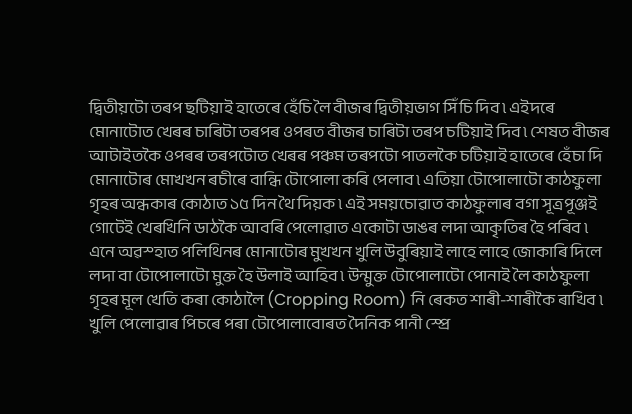দ্বিতীয়টো তৰপ ছটিয়াই হাতেৰে হেঁচি লৈ বীজৰ দ্বিতীয়ভাগ সিঁচি দিব ৷ এইদৰে মোনাটোত খেৰৰ চাৰিটা তৰপৰ ওপৰত বীজৰ চাৰিটা তৰপ চটিয়াই দিব ৷ শেষত বীজৰ আটাইতকৈ ওপৰৰ তৰপটোত খেৰৰ পঞ্চম তৰপটো পাতলকৈ চটিয়াই হাতেৰে হেঁচা দি মোনাটোৰ মোখখন ৰচীৰে বান্ধি টোপোলা কৰি পেলাব ৷ এতিয়া টোপোলাটো কাঠফুলা গৃহৰ অন্ধকাৰ কোঠাত ১৫ দিন থৈ দিয়ক ৷ এই সময়চোৱাত কাঠফুলাৰ বগা সূত্ৰপূঞ্জই গোটেই খেৰখিনি ডাঠকৈ আবৰি পেলোৱাত একোটা ডাঙৰ লদা আকৃতিৰ হৈ পৰিব ৷ এনে অৱস্হাত পলিথিনৰ মোনাটোৰ মুখখন খুলি উবুৰিয়াই লাহে লাহে জোকাৰি দিলে লদা বা টোপোলাটো মুক্ত হৈ উলাই আহিব ৷ উন্মুক্ত টোপোলাটো পোনাই লৈ কাঠফুলা গৃহৰ মূল খেতি কৰা কোঠালৈ (Cropping Room) নি ৰেকত শাৰী-শাৰীকৈ ৰাখিব ৷ খুলি পেলোৱাৰ পিচৰে পৰা টোপোলাবোৰত দৈনিক পানী স্প্ৰে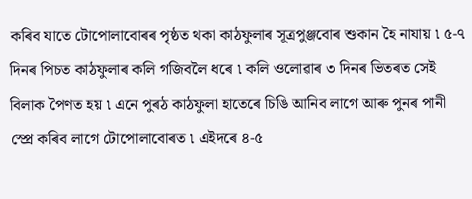কৰিব যাতে টোপোলাবোৰৰ পৃষ্ঠত থকা কাঠফুলাৰ সূত্ৰপুঞ্জবোৰ শুকান হৈ নাযায় ৷ ৫-৭ দিনৰ পিচত কাঠফুলাৰ কলি গজিবলৈ ধৰে ৷ কলি ওলোৱাৰ ৩ দিনৰ ভিতৰত সেই বিলাক পৈণত হয় ৷ এনে পুৰঠ কাঠফুলা হাতেৰে চিঙি আনিব লাগে আৰু পুনৰ পানী স্প্ৰে কৰিব লাগে টোপোলাবোৰত ৷ এইদৰে ৪-৫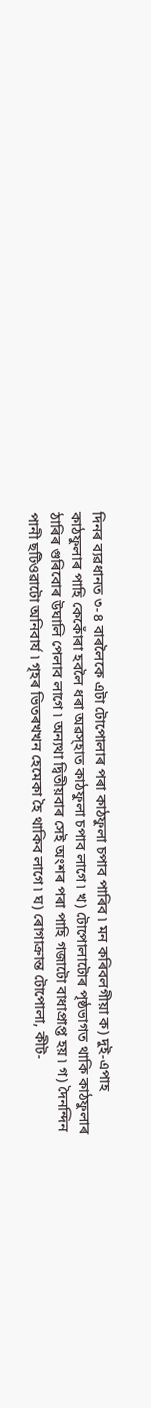দিনৰ ব্যৱধানত ৩-৪ বাৰলৈকে এটা টোপোলাৰ পৰা কাঠফুলা চপাব পাৰিব ৷ মন কৰিবলগীয়া ক) দুই-এপাহ কাঠফুলাৰ পাহি কেকোঁৰা হবলৈ ধৰা অৱস্হাত কাঠফুলা চপাব লাগে ৷ খ) টোপোলাটোৰ পৃষ্ঠভাগত থাকি কাঠফুলাৰ ঠাৰিৰ গুৰিবোৰ উঘালি পেলাব লাগে ৷ অন্যথা দ্বিতীয়বাৰ সেই অংশৰ পৰা পাহি গজাটো বাধাপ্ৰাপ্ত হয় ৷ গ) দৈনন্দিন পানী ছটিওৱাটো অনিবাৰ্য ৷ গৃহৰ ভিতৰখখন হেমেকা হৈ থাকিব লাগে ৷ ঘ) ৰোগাক্ৰান্ত টোপোলা, কীট-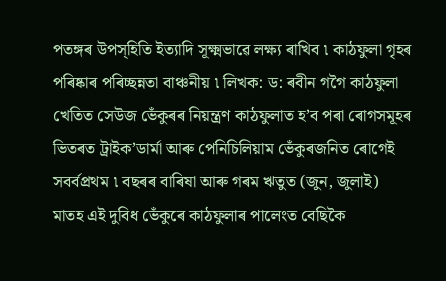পতঙ্গৰ উপস্হিতি ইত্যাদি সূক্ষ্মভাৱে লক্ষ্য ৰাখিব ৷ কাঠফুলা গৃহৰ পৰিষ্কাৰ পৰিচ্ছন্নতা বাঞ্চনীয় ৷ লিখক: ড: ৰবীন গগৈ কাঠফুলা খেতিত সেউজ ভেঁকুৰৰ নিয়ন্ত্ৰণ কাঠফুলাত হ’ব পৰা ৰোগসমূহৰ ভিতৰত ট্ৰাইক’ডাৰ্মা আৰু পেনিচিলিয়াম ভেঁকুৰজনিত ৰোগেই সবৰ্বপ্ৰথম ৷ বছৰৰ বাৰিষা আৰু গৰম ঋতুত (জুন, জুলাই) মাতহ এই দুবিধ ভেঁকুৰে কাঠফুলাৰ পালেংত বেছিকৈ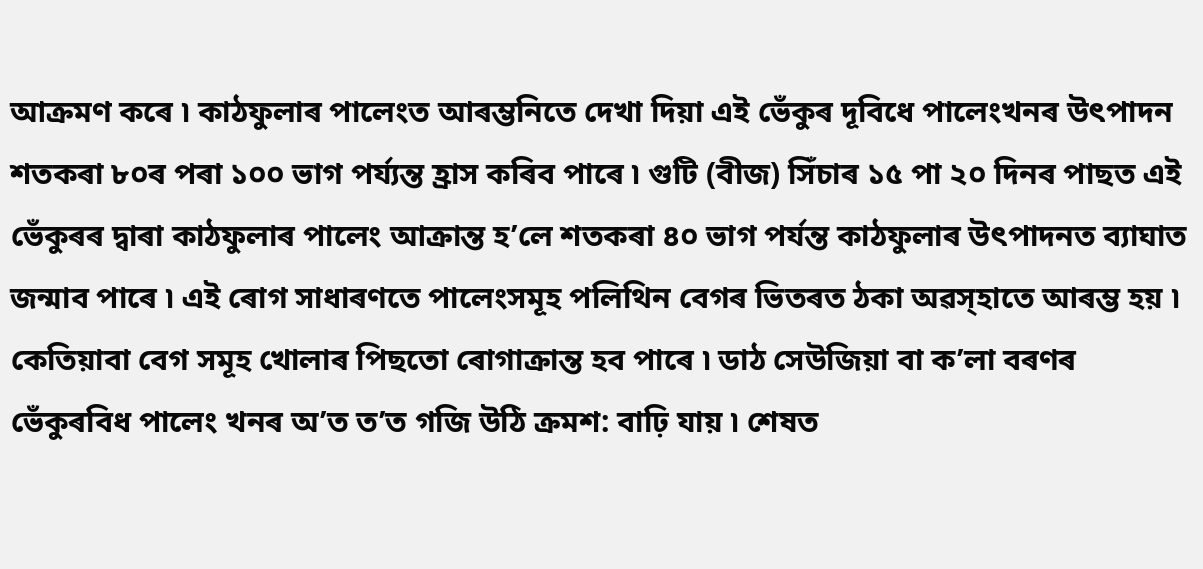আক্ৰমণ কৰে ৷ কাঠফুলাৰ পালেংত আৰম্ভনিতে দেখা দিয়া এই ভেঁকুৰ দূবিধে পালেংখনৰ উৎপাদন শতকৰা ৮০ৰ পৰা ১০০ ভাগ পৰ্য্যন্ত হ্ৰাস কৰিব পাৰে ৷ গুটি (বীজ) সিঁচাৰ ১৫ পা ২০ দিনৰ পাছত এই ভেঁকুৰৰ দ্বাৰা কাঠফুলাৰ পালেং আক্ৰান্ত হ’লে শতকৰা ৪০ ভাগ পৰ্যন্ত কাঠফুলাৰ উৎপাদনত ব্যাঘাত জন্মাব পাৰে ৷ এই ৰোগ সাধাৰণতে পালেংসমূহ পলিথিন বেগৰ ভিতৰত ঠকা অৱস্হাতে আৰম্ভ হয় ৷ কেতিয়াবা বেগ সমূহ খোলাৰ পিছতো ৰোগাক্ৰান্ত হব পাৰে ৷ ডাঠ সেউজিয়া বা ক’লা বৰণৰ ভেঁকুৰবিধ পালেং খনৰ অ’ত ত’ত গজি উঠি ক্ৰমশ: বাঢ়ি যায় ৷ শেষত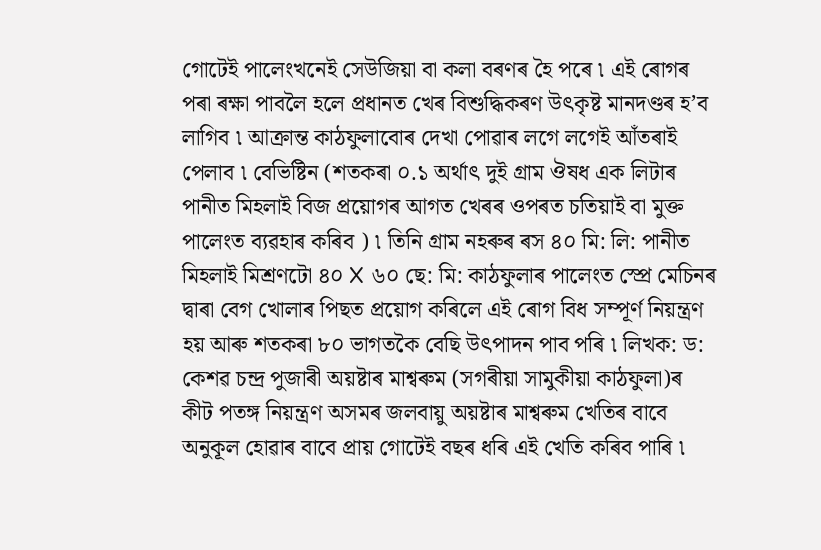গোটেই পালেংখনেই সেউজিয়া বা কলা বৰণৰ হৈ পৰে ৷ এই ৰোগৰ পৰা ৰক্ষা পাবলৈ হলে প্ৰধানত খেৰ বিশুদ্ধিকৰণ উৎকৃষ্ট মানদণ্ডৰ হ’ব লাগিব ৷ আক্ৰান্ত কাঠফুলাবোৰ দেখা পোৱাৰ লগে লগেই আঁতৰাই পেলাব ৷ বেভিষ্টিন (শতকৰা ০.১ অৰ্থাৎ দুই গ্ৰাম ঔষধ এক লিটাৰ পানীত মিহলাই বিজ প্ৰয়োগৰ আগত খেৰৰ ওপৰত চতিয়াই বা মুক্ত পালেংত ব্যৱহাৰ কৰিব ) ৷ তিনি গ্ৰাম নহৰুৰ ৰস ৪০ মি: লি: পানীত মিহলাই মিশ্ৰণটো ৪০ X ৬০ ছে: মি: কাঠফুলাৰ পালেংত স্প্ৰে মেচিনৰ দ্বাৰা বেগ খোলাৰ পিছত প্ৰয়োগ কৰিলে এই ৰোগ বিধ সম্পূৰ্ণ নিয়ন্ত্ৰণ হয় আৰু শতকৰা ৮০ ভাগতকৈ বেছি উৎপাদন পাব পৰি ৷ লিখক: ড: কেশৱ চন্দ্ৰ পুজাৰী অয়ষ্টাৰ মাশ্বৰুম (সগৰীয়া সামুকীয়া কাঠফুলা)ৰ কীট পতঙ্গ নিয়ন্ত্ৰণ অসমৰ জলবায়ু অয়ষ্টাৰ মাশ্বৰুম খেতিৰ বাবে অনুকূল হোৱাৰ বাবে প্ৰায় গোটেই বছৰ ধৰি এই খেতি কৰিব পাৰি ৷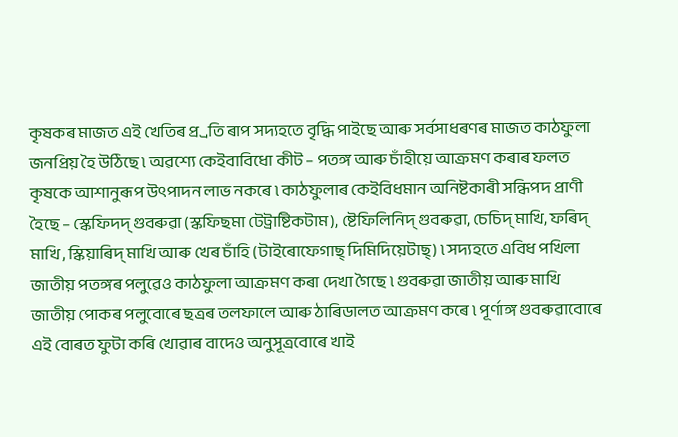কৃষকৰ মাজত এই খেতিৰ প্ৰ্ৰতি ৰাপ সদ্যহতে বৃদ্ধি পাইছে আৰু সৰ্বসাধৰণৰ মাজত কাঠফুলা জনপ্ৰিয় হৈ উঠিছে ৷ অৱশ্যে কেইবাবিধো কীট – পতঙ্গ আৰু চাঁহীয়ে আক্ৰমণ কৰাৰ ফলত কৃষকে আশানুৰূপ উৎপাদন লাভ নকৰে ৷ কাঠফুলাৰ কেইবিধমান অনিষ্টকাৰী সন্ধিপদ প্ৰাণী হৈছে – স্কেফিদদ্ গুবৰুৱা (স্কফিছমা টেট্ৰাষ্টিকটাম), ষ্টেফিলিনিদ্ গুবৰুৱা, চেচিদ্ মাখি, ফৰিদ্ মাখি , স্কিয়াৰিদ্ মাখি আৰু খেৰ চাঁহি (টাইৰোফেগাছ্ দিমিদিয়েটাছ্) ৷ সদ্যহতে এবিধ পখিলা জাতীয় পতঙ্গৰ পলুৱেও কাঠফুলা আক্ৰমণ কৰা দেখা গৈছে ৷ গুবৰুৱা জাতীয় আৰু মাখি জাতীয় পোকৰ পলুবোৰে ছত্ৰৰ তলফালে আৰু ঠাৰিডালত আক্ৰমণ কৰে ৷ পূৰ্ণাঙ্গ গুবৰুৱাবোৰে এই বোৰত ফুটা কৰি খোৱাৰ বাদেও অনুসূত্ৰবোৰে খাই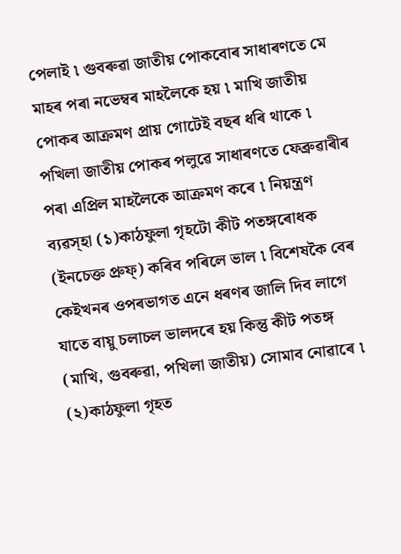পেলাই ৷ গুবৰুৱা জাতীয় পোকবোৰ সাধাৰণতে মে মাহৰ পৰা নভেম্বৰ মাহলৈকে হয় ৷ মাখি জাতীয় পোকৰ আক্ৰমণ প্ৰায় গোটেই বছৰ ধৰি থাকে ৷ পখিলা জাতীয় পোকৰ পলুৱে সাধাৰণতে ফেব্ৰুৱাৰীৰ পৰা এপ্ৰিল মাহলৈকে আক্ৰমণ কৰে ৷ নিয়ন্ত্ৰণ ব্যৱস্হা (১)কাঠফুলা গৃহটো কীট পতঙ্গৰোধক (ইনচেক্ত প্ৰুফ্) কৰিব পৰিলে ভাল ৷ বিশেষকৈ বেৰ কেইখনৰ ওপৰভাগত এনে ধৰণৰ জালি দিব লাগে যাতে বায়ু চলাচল ভালদৰে হয় কিন্তু কীট পতঙ্গ (মাখি, গুবৰুৱা, পখিলা জাতীয়) সোমাব নোৱাৰে ৷ (২)কাঠফুলা গৃহত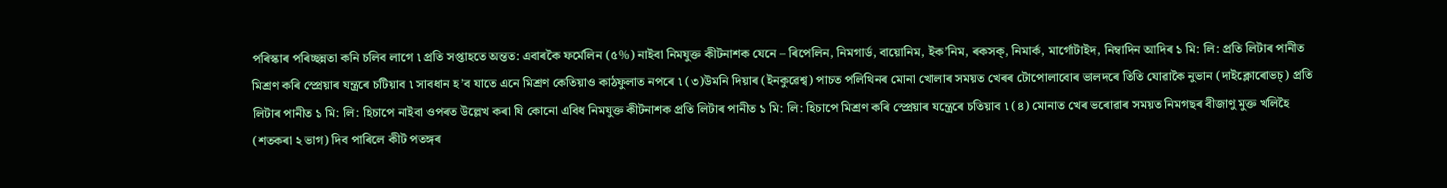পৰিস্কাৰ পৰিচ্ছন্নতা কনি চলিব লাগে ৷ প্ৰতি সপ্তাহতে অন্তত: এবাৰকৈ ফৰ্মেলিন (৫%) নাইবা নিমযুক্ত কীটনাশক যেনে – ৰিপেলিন, নিমগাৰ্ড, বায়োনিম, ইক’নিম, ৰকসক্, নিমাৰ্ক, মাৰ্গোটাইদ, নিম্বাদিন আদিৰ ১ মি: লি: প্ৰতি লিটাৰ পানীত মিশ্ৰণ কৰি স্প্ৰেয়াৰ যন্ত্ৰৰে চটিয়াব ৷ সাবধান হ’ব যাতে এনে মিশ্ৰণ কেতিয়াও কাঠফুলাত নপৰে ৷ (৩)উমনি দিয়াৰ (ইনকুৱেশ্ব) পাচত পলিথিনৰ মোনা খোলাৰ সময়ত খেৰৰ টোপোলাবোৰ ভালদৰে তিতি যোৱাকৈ নুভান (দাইক্লোৰোভচ্) প্ৰতি লিটাৰ পানীত ১ মি: লি: হিচাপে নাইবা ওপৰত উল্লেখ কৰা যি কোনো এবিধ নিমযুক্ত কীটনাশক প্ৰতি লিটাৰ পানীত ১ মি: লি: হিচাপে মিশ্ৰণ কৰি স্প্ৰেয়াৰ যন্ত্ৰেৰে চতিয়াব ৷ (৪) মোনাত খেৰ ভৰোৱাৰ সময়ত নিমগছৰ বীজাণু মুক্ত খলিহৈ (শতকৰা ২ ভাগ) দিব পাৰিলে কীট পতঙ্গৰ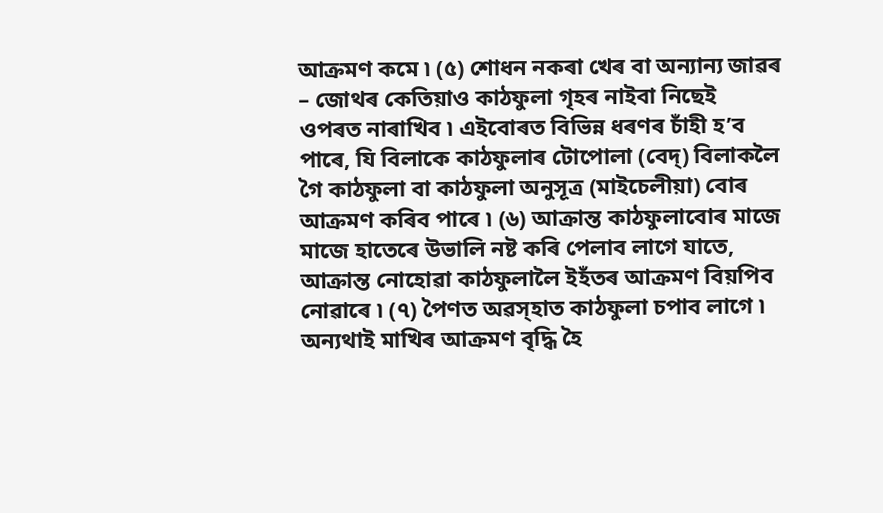আক্ৰমণ কমে ৷ (৫) শোধন নকৰা খেৰ বা অন্যান্য জাৱৰ – জোথৰ কেতিয়াও কাঠফুলা গৃহৰ নাইবা নিছেই ওপৰত নাৰাখিব ৷ এইবোৰত বিভিন্ন ধৰণৰ চাঁহী হ’ব পাৰে, যি বিলাকে কাঠফুলাৰ টোপোলা (বেদ্) বিলাকলৈ গৈ কাঠফুলা বা কাঠফুলা অনুসূত্ৰ (মাইচেলীয়া) বোৰ আক্ৰমণ কৰিব পাৰে ৷ (৬) আক্ৰান্ত কাঠফুলাবোৰ মাজে মাজে হাতেৰে উভালি নষ্ট কৰি পেলাব লাগে যাতে, আক্ৰান্ত নোহোৱা কাঠফুলালৈ ইহঁতৰ আক্ৰমণ বিয়পিব নোৱাৰে ৷ (৭) পৈণত অৱস্হাত কাঠফুলা চপাব লাগে ৷ অন্যথাই মাখিৰ আক্ৰমণ বৃদ্ধি হৈ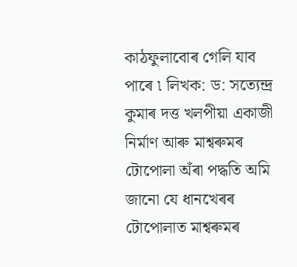কাঠফুলাবোৰ গেলি যাব পাৰে ৷ লিখক: ড: সত্যেন্দ্ৰ কুমাৰ দত্ত খলপীয়া একাজী নিৰ্মাণ আৰু মাশ্বৰুমৰ টোপোলা অঁৰা পদ্ধতি অমি জানো যে ধানখেৰৰ টোপোলাত মাশ্বৰুমৰ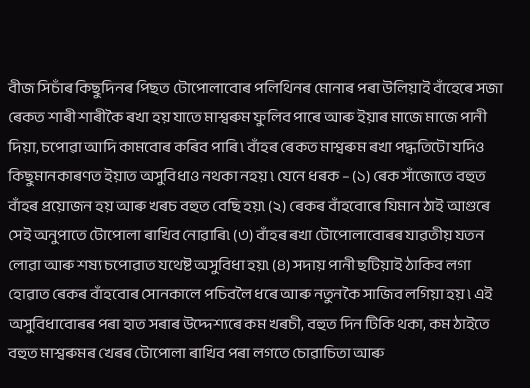বীজ সিচাঁৰ কিছুদিনৰ পিছত টোপোলাবোৰ পলিথিনৰ মোনাৰ পৰা উলিয়াই বাঁহেৰে সজা ৰেকত শাৰী শাৰীকৈ ৰখা হয় যাতে মাশ্বৰুম ফুলিব পাৰে আৰু ইয়াৰ মাজে মাজে পানী দিয়া, চপোৱা আদি কামবোৰ কৰিব পাৰি ৷ বাঁহৰ ৰেকত মাশ্বৰুম ৰখা পদ্ধতিটো যদিও কিছুমানকাৰণত ইয়াত অসুবিধাও নথকা নহয় ৷ যেনে ধৰক – (১) ৰেক সাঁজোতে বহুত বাঁহৰ প্ৰয়োজন হয় আৰু খৰচ বহুত বেছি হয়৷ (২) ৰেকৰ বাঁহবোৰে যিমান ঠাই আগুৰে সেই অনুপাতে টোপোলা ৰাখিব নোৱাৰি৷ (৩) বাঁহৰ ৰখা টোপোলাবোৰৰ যাৱতীয় যতন লোৱা আৰু শষ্য চপোৱাত যথেষ্ট অসুবিধা হয়৷ (৪) সদায় পানী ছটিয়াই ঠাকিব লগা হোৱাত ৰেকৰ বাঁহবোৰ সোনকালে পচিবলৈ ধৰে আৰু নতুনকৈ সাজিব লগিয়া হয় ৷ এই অসুবিধাবোৰৰ পৰা হাত সৰাৰ উদ্দেশ্যৰে কম খৰচী, বহুত দিন টিকি থকা, কম ঠাইতে বহুত মাশ্বৰুমৰ খেৰৰ টোপোলা ৰাখিব পৰা লগতে চোৱাচিতা আৰু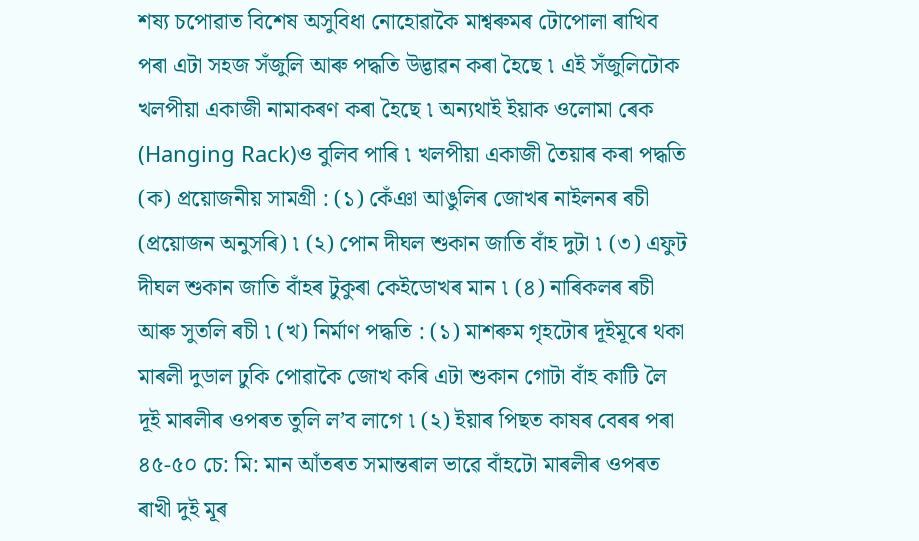শষ্য চপোৱাত বিশেষ অসুবিধা নোহোৱাকৈ মাশ্বৰুমৰ টোপোলা ৰাখিব পৰা এটা সহজ সঁজুলি আৰু পদ্ধতি উদ্ভাৱন কৰা হৈছে ৷ এই সঁজুলিটোক খলপীয়া একাজী নামাকৰণ কৰা হৈছে ৷ অন্যথাই ইয়াক ওলোমা ৰেক (Hanging Rack)ও বুলিব পাৰি ৷ খলপীয়া একাজী তৈয়াৰ কৰা পদ্ধতি (ক) প্ৰয়োজনীয় সামগ্ৰী : (১) কেঁঞা আঙুলিৰ জোখৰ নাইলনৰ ৰচী (প্ৰয়োজন অনুসৰি) ৷ (২) পোন দীঘল শুকান জাতি বাঁহ দুটা ৷ (৩) এফুট দীঘল শুকান জাতি বাঁহৰ টুকুৰা কেইডোখৰ মান ৷ (৪) নাৰিকলৰ ৰচী আৰু সুতলি ৰচী ৷ (খ) নিৰ্মাণ পদ্ধতি : (১) মাশৰুম গৃহটোৰ দূইমূৰে থকা মাৰলী দুডাল ঢুকি পোৱাকৈ জোখ কৰি এটা শুকান গোটা বাঁহ কাটি লৈ দূই মাৰলীৰ ওপৰত তুলি ল’ব লাগে ৷ (২) ইয়াৰ পিছত কাষৰ বেৰৰ পৰা ৪৫-৫০ চে: মি: মান আঁতৰত সমান্তৰাল ভাৱে বাঁহটো মাৰলীৰ ওপৰত ৰাখী দুই মূৰ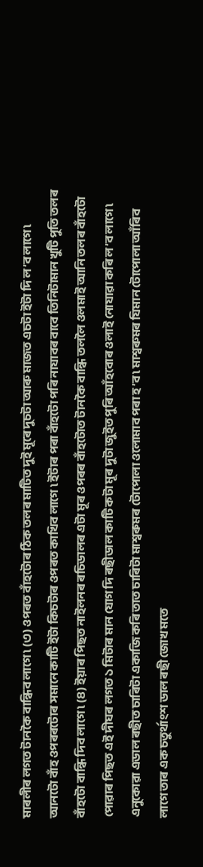মাৰলীৰ লগত টানকৈ বান্ধিব লাগে ৷ (৩) ওপৰত বাঁহটোৰ ঠিক তলৰ মাটিত দুই মূৰে দুচটা আৰু মাজত এচটা ইটা দি ল’ব লাগে ৷ আনটো বাঁহ ওপৰৰটোৰ সমানে কাটি ইটা কিচটাৰ ওপৰত কাখিব লাগে ৷ ইটাৰ পৰা বাঁহটো পৰি নাযাবৰ বাবে তিনিটামান খুটি পুতি তলৰ বাঁহটো বান্ধি দিব লাগে ৷ (৪) ইয়াৰ পিছত নাইলনৰ ৰচিডালৰ এটা মূৰ ওপৰৰ বাঁহটোত টানকৈ বান্ধি তললৈ ওলমাই আনি তলৰ বাঁহটো পোৱাৰ পিছত এই দীঘৰ লগত ১ মিটাৰ মান যোগ দি ৰছীডাল কাটি কটা মূৰ দুটা জুইত পুৰি আঁহবোৰ ওলাই নোযাৱা কৰি ল’ব লাগে ৷ এনুকোৱা এডাল ৰছীত চাৰিটা একাজি কৰি তাত চাৰিটা মাশ্বৰুমৰ টোপোলা ওলোমাব পৰা হ’ব ৷ মাশ্বৰুমৰ যিমান টোপোলা আঁৰিব লাগে তাৰ এক চতুৰ্থাংশ ডাল ৰছী জোখ মতে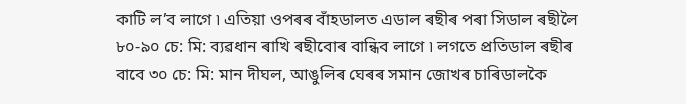কাটি ল’ব লাগে ৷ এতিয়া ওপৰৰ বাঁহডালত এডাল ৰছীৰ পৰা সিডাল ৰছীলৈ ৮০-৯০ চে: মি: ব্যৱধান ৰাখি ৰছীবোৰ বান্ধিব লাগে ৷ লগতে প্ৰতিডাল ৰছীৰ বাবে ৩০ চে: মি: মান দীঘল, আঙুলিৰ ঘেৰৰ সমান জোখৰ চাৰিডালকৈ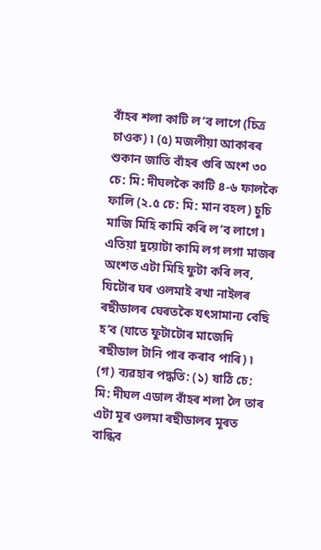বাঁহৰ শলা কাটি ল’ব লাগে (চিত্ৰ চাওক) ৷ (৫) মজলীয়া আকাৰৰ শুকান জাতি বাঁহৰ গুৰি অংশ ৩০ চে: মি: দীঘলকৈ কাটি ৪-৬ ফালকৈ ফালি (২.৫ চে: মি: মান বহল) চুচি মাজি মিহি কামি কৰি ল’ব লাগে ৷ এতিয়া দুয়োটা কামি লগ লগা মাজৰ অংশত এটা মিহি ফুটা কৰি লব, যিটোৰ ঘৰ ওলমাই ৰখা নাইলৰ ৰছীডালৰ ঘেৰতকৈ যৎসামান্য বেছি হ’ব (যাতে ফুটাটোৰ মাজেদি ৰছীডাল টানি পাৰ কৰাব পাৰি) ৷ (গ) ব্যৱহাৰ পদ্ধতি: (১) ষাঠি চে: মি: দীঘল এডাল বাঁহৰ শলা লৈ তাৰ এটা মূৰ ওলমা ৰছীডালৰ মূৰত বান্ধিব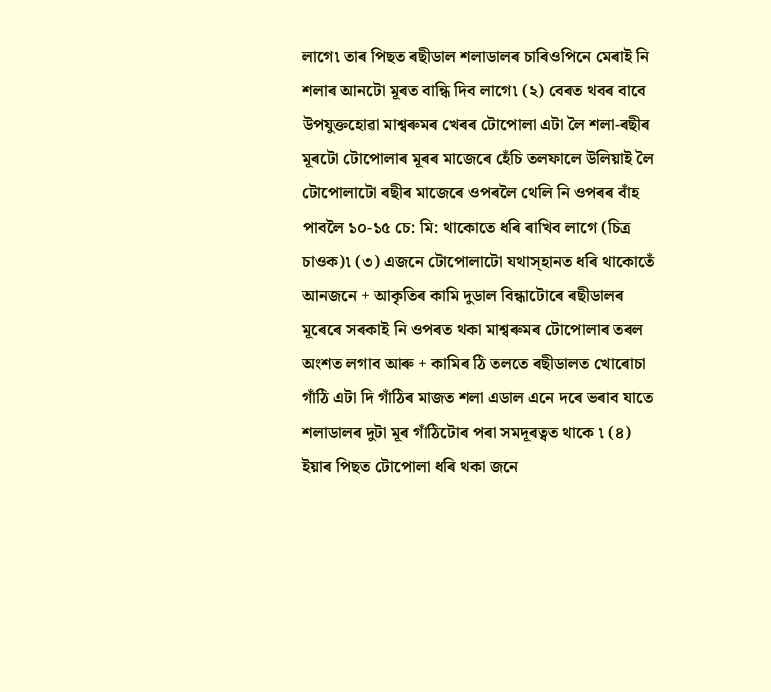লাগে৷ তাৰ পিছত ৰছীডাল শলাডালৰ চাৰিওপিনে মেৰাই নি শলাৰ আনটো মূৰত বান্ধি দিব লাগে৷ (২) বেৰত থবৰ বাবে উপযুক্তহোৱা মাশ্বৰুমৰ খেৰৰ টোপোলা এটা লৈ শলা-ৰছীৰ মূৰটো টোপোলাৰ মূৰৰ মাজেৰে হেঁচি তলফালে উলিয়াই লৈ টোপোলাটো ৰছীৰ মাজেৰে ওপৰলৈ থেলি নি ওপৰৰ বাঁহ পাবলৈ ১০-১৫ চে: মি: থাকোতে ধৰি ৰাখিব লাগে (চিত্ৰ চাওক)৷ (৩) এজনে টোপোলাটো যথাস্হানত ধৰি থাকোতেঁ আনজনে + আকৃতিৰ কামি দুডাল বিন্ধাটোৰে ৰছীডালৰ মূৰেৰে সৰকাই নি ওপৰত থকা মাশ্বৰুমৰ টোপোলাৰ তৰল অংশত লগাব আৰু + কামিৰ ঠি তলতে ৰছীডালত খোৰোচা গাঁঠি এটা দি গাঁঠিৰ মাজত শলা এডাল এনে দৰে ভৰাব যাতে শলাডালৰ দুটা মূৰ গাঁঠিটোৰ পৰা সমদূৰত্বত থাকে ৷ (৪) ইয়াৰ পিছত টোপোলা ধৰি থকা জনে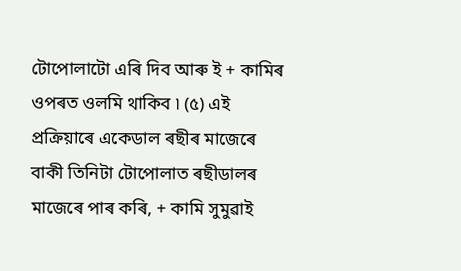টোপোলাটো এৰি দিব আৰু ই + কামিৰ ওপৰত ওলমি থাকিব ৷ (৫) এই প্ৰক্ৰিয়াৰে একেডাল ৰছীৰ মাজেৰে বাকী তিনিটা টোপোলাত ৰছীডালৰ মাজেৰে পাৰ কৰি, + কামি সুমুৱাই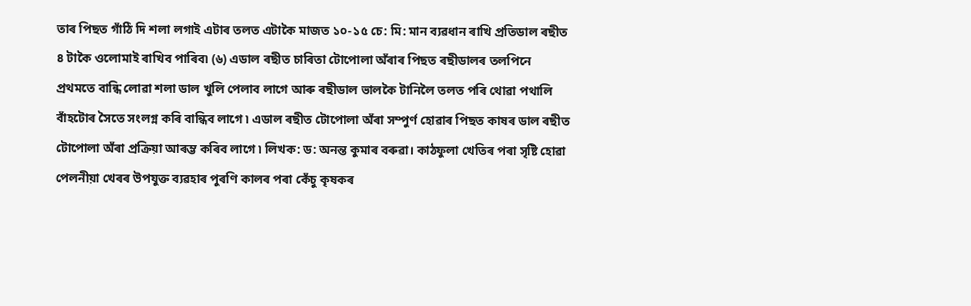তাৰ পিছত গাঁঠি দি শলা লগাই এটাৰ তলত এটাকৈ মাজত ১০-১৫ চে: মি: মান ব্যৱধান ৰাখি প্ৰতিডাল ৰছীত ৪ টাকৈ ওলোমাই ৰাখিব পাৰিব৷ (৬) এডাল ৰছীত চাৰিতা টোপোলা অঁৰাৰ পিছত ৰছীডালৰ তলপিনে প্ৰথমতে বান্ধি লোৱা শলা ডাল খুলি পেলাব লাগে আৰু ৰছীডাল ভালকৈ টানিলৈ তলত পৰি থোৱা পথালি বাঁহটোৰ সৈতে সংলগ্ন কৰি বান্ধিব লাগে ৷ এডাল ৰছীত টোপোলা অঁৰা সম্পুৰ্ণ হোৱাৰ পিছত কাষৰ ডাল ৰছীত টোপোলা অঁৰা প্ৰক্ৰিয়া আৰম্ভ কৰিব লাগে ৷ লিখক: ড: অনন্ত কুমাৰ বৰুৱা। কাঠফুলা খেতিৰ পৰা সৃষ্টি হোৱা পেলনীয়া খেৰৰ উপযুক্ত ব্যৱহাৰ পুৰণি কালৰ পৰা কেঁচু কৃষকৰ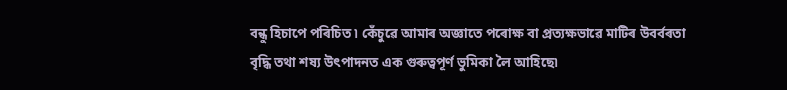বন্ধু হিচাপে পৰিচিত ৷ কেঁচুৱে আমাৰ অজ্ঞাতে পৰোক্ষ বা প্ৰত্যক্ষভাৱে মাটিৰ উবৰ্বৰতা বৃদ্ধি তথা শষ্য উৎপাদনত এক গুৰুত্বপূৰ্ণ ভুমিকা লৈ আহিছে৷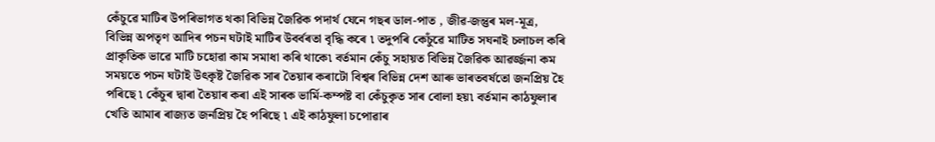কেঁচুৱে মাটিৰ উপৰিভাগত থকা বিভিন্ন জৈৱিক পদাৰ্থ যেনে গছৰ ডাল-পাত , জীৱ-জন্তুৰ মল-মূত্ৰ, বিভিন্ন অপতৃণ আদিৰ পচন ঘটাই মাটিৰ উবৰ্বৰতা বৃদ্ধি কৰে ৷ তদুপৰি কেচুঁৱে মাটিত সঘনাই চলাচল কৰি প্ৰাকৃতিক ভাৱে মাটি চহোৱা কাম সমাধা কৰি থাকে৷ বৰ্তমান কেঁচু সহায়ত বিভিন্ন জৈৱিক আৱৰ্জ্জনা কম সময়তে পচন ঘটাই উৎকৃষ্ট জৈৱিক সাৰ তৈয়াৰ কৰাটো বিশ্বৰ বিভিন্ন দেশ আৰু ভাৰতবৰ্ষতো জনপ্ৰিয় হৈ পৰিছে ৷ কেঁচুৰ দ্বাৰা তৈয়াৰ কৰা এই সাৰক ভাৰ্মি-কম্পষ্ট বা কেঁচুকৃত সাৰ বোলা হয়৷ বৰ্তমান কাঠফুলাৰ খেতি আমাৰ ৰাজ্যত জনপ্ৰিয় হৈ পৰিছে ৷ এই কাঠফুলা চপোৱাৰ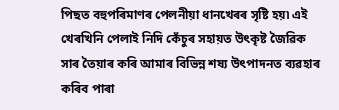পিছত বহুপৰিমাণৰ পেলনীয়া ধানখেৰৰ সৃষ্টি হয়৷ এই খেৰখিনি পেলাই নিদি কেঁচুৰ সহায়ত উৎকৃষ্ট জৈৱিক সাৰ তৈয়াৰ কৰি আমাৰ বিভিন্ন শষ্য উৎপাদনত ব্যৱহাৰ কৰিব পাৰা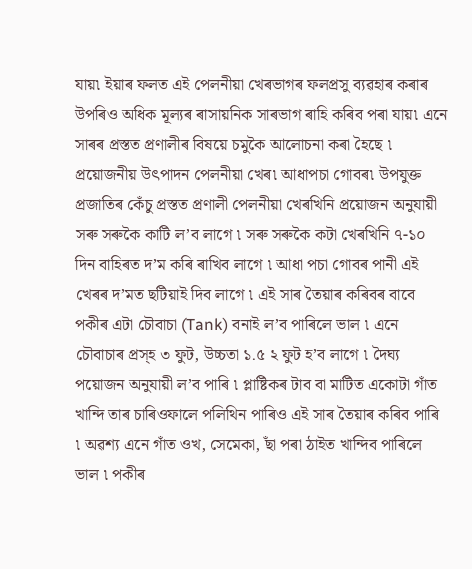যায়৷ ইয়াৰ ফলত এই পেলনীয়া খেৰভাগৰ ফলপ্ৰসু ব্যৱহাৰ কৰাৰ উপৰিও অধিক মূল্যৰ ৰাসায়নিক সাৰভাগ ৰাহি কৰিব পৰা যায়৷ এনে সাৰৰ প্ৰস্তত প্ৰণালীৰ বিষয়ে চমুকৈ আলোচনা কৰা হৈছে ৷ প্ৰয়োজনীয় উৎপাদন পেলনীয়া খেৰ৷ আধাপচা গোবৰ৷ উপযুক্ত প্ৰজাতিৰ কেঁচু প্ৰস্তত প্ৰণালী পেলনীয়া খেৰখিনি প্ৰয়োজন অনুযায়ী সৰু সৰুকৈ কাটি ল’ব লাগে ৷ সৰু সৰুকৈ কটা খেৰখিনি ৭-১০ দিন বাহিৰত দ’ম কৰি ৰাখিব লাগে ৷ আধা পচা গোবৰ পানী এই খেৰৰ দ’মত ছটিয়াই দিব লাগে ৷ এই সাৰ তৈয়াৰ কৰিবৰ বাবে পকীৰ এটা চৌবাচা (Tank) বনাই ল’ব পাৰিলে ভাল ৷ এনে চৌবাচাৰ প্ৰস্হ ৩ ফুট, উচ্চতা ১.৫ ২ ফুট হ’ব লাগে ৷ দৈঘ্য পয়োজন অনুযায়ী ল’ব পাৰি ৷ প্লাষ্টিকৰ টাব বা মাটিত একোটা গাঁত খান্দি তাৰ চাৰিওফালে পলিথিন পাৰিও এই সাৰ তৈয়াৰ কৰিব পাৰি ৷ অৱশ্য এনে গাঁত ওখ, সেমেকা, ছাঁ পৰা ঠাইত খান্দিব পাৰিলে ভাল ৷ পকীৰ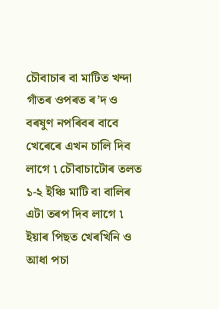চৌবাচাৰ বা মাটিত খন্দা গাঁতৰ ওপৰত ৰ’দ ও বৰষুণ নপৰিবৰ বাবে খেৰেৰে এখন চালি দিব লাগে ৷ চৌবাচাটোৰ তলত ১-২ ইঞ্চি মাটি বা বালিৰ এটা তৰপ দিব লাগে ৷ ইয়াৰ পিছত খেৰখিনি ও আধা পচা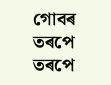গোবৰ তৰপে তৰপে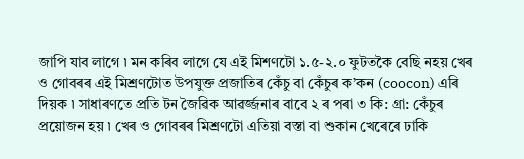জাপি যাব লাগে ৷ মন কৰিব লাগে যে এই মিশণটো ১.৫-২.০ ফুটতকৈ বেছি নহয় খেৰ ও গোবৰৰ এই মিশ্ৰণটোত উপযুক্ত প্ৰজাতিৰ কেঁচু বা কেঁচুৰ ক’কন (coocon) এৰি দিয়ক ৷ সাধাৰণতে প্ৰতি টন জৈৱিক আৱৰ্জ্জনাৰ বাবে ২ ৰ পৰা ৩ কি: গ্ৰা: কেঁচুৰ প্ৰয়োজন হয় ৷ খেৰ ও গোবৰৰ মিশ্ৰণটো এতিয়া বস্তা বা শুকান খেৰেৰে ঢাকি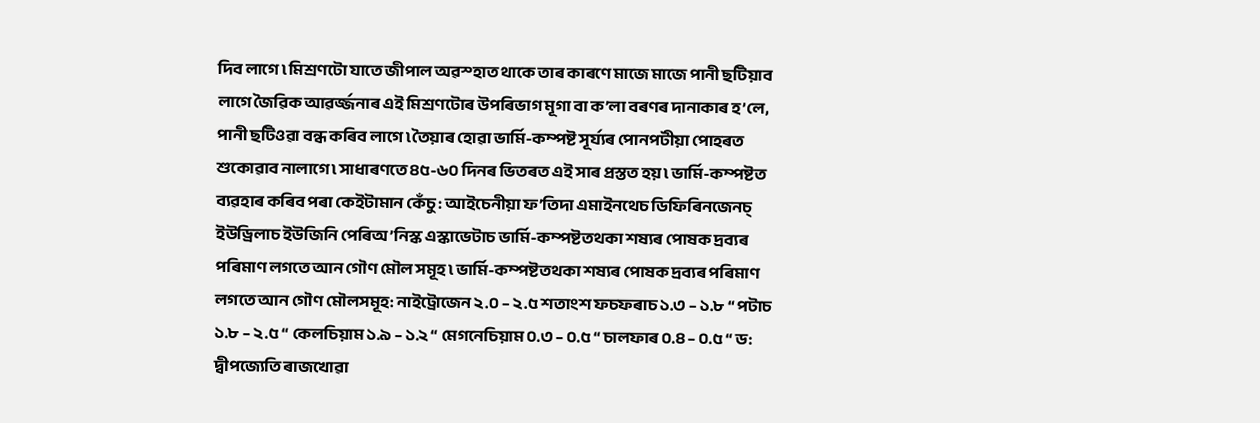দিব লাগে ৷ মিশ্ৰণটো যাতে জীপাল অৱস্হাত থাকে তাৰ কাৰণে মাজে মাজে পানী ছটিয়াব লাগে জৈৱিক আৱৰ্জ্জনাৰ এই মিশ্ৰণটোৰ উপৰিভাগ মূগা বা ক’লা বৰণৰ দানাকাৰ হ’লে, পানী ছটিওৱা বন্ধ কৰিব লাগে ৷ তৈয়াৰ হোৱা ভাৰ্মি-কম্পষ্ট সূৰ্য্যৰ পোনপটীয়া পোহৰত শুকোৱাব নালাগে ৷ সাধাৰণতে ৪৫-৬০ দিনৰ ভিতৰত এই সাৰ প্ৰস্তত হয় ৷ ভাৰ্মি-কম্পষ্টত ব্যৱহাৰ কৰিব পৰা কেইটামান কেঁচু : আইচেনীয়া ফ’তিদা এমাইনথেচ ডিফিৰিনজেনচ্ ইউড্ৰিলাচ ইউজিনি পেৰিঅ’নিস্ক এস্কাভেটাচ ভাৰ্মি-কম্পষ্টতথকা শষ্যৰ পোষক দ্ৰব্যৰ পৰিমাণ লগতে আন গৌণ মৌল সমূহ ৷ ভাৰ্মি-কম্পষ্টতথকা শষ্যৰ পোষক দ্ৰব্যৰ পৰিমাণ লগতে আন গৌণ মৌলসমূহ: নাইট্ৰোজেন ২.০ – ২.৫ শতাংশ ফচফৰাচ ১.৩ – ১.৮ “ পটাচ ১.৮ – ২.৫ “ কেলচিয়াম ১.৯ – ১.২ “ মেগনেচিয়াম ০.৩ – ০.৫ “ চালফাৰ ০.৪ – ০.৫ “ ড: দ্বীপজ্যেতি ৰাজখোৱা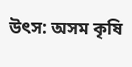উৎস: অসম কৃষি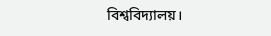বিশ্ববিদ্যালয়।